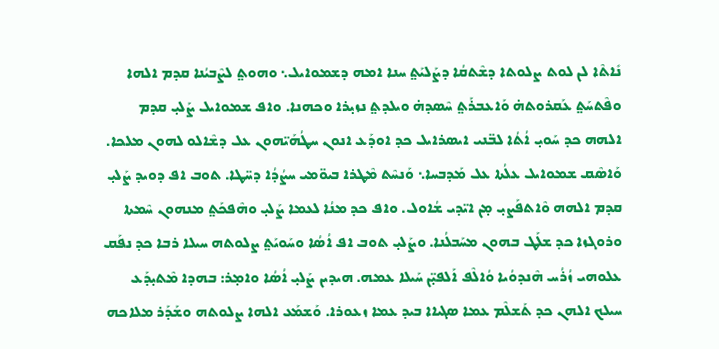ܢܺܐܬܶܐ ܠܢ ܠܘܬ ܨܠܘܬܐ ܕܫܶܬܩܳܐ ܕܨܰܠܝܰܬ݀ ܚܢܐ ܐܡܗ ܕܫܡܘܐܝܠ܆ ܘܗܘܬ݀ ܠܨܶܒܝܳܢܐ ܩܕܡ ܐܠܗܐ ܘܦܶܬܚܰܬ݀ ܥܰܩܪܘܬܗ̇ ܘܰܐܥܒܪܰܬ݀ ܚܶܣܕܗ̇ ܘܝܠܕܬ݀ ܢܙܝ̣ܪܐ ܘܟܗܢܐ. ܘܐܦ ܫܡܘܐܝܠ ܨܰܠܝ̣ ܩܕܡ ܐܠܗܗ ܟܕ ܚܰܘܝ̣ ܐܳܬܳܐ ܠܒ̈ܢܝ ܐܝܣܪܐܝܠ ܟܕ ܐܘܕܰܥ ܐܢܘܢ ܚܛܳܗܰܝ̈ܗܘܢ ܥܠ ܕܫܶܐܠܘ ܠܗܘܢ ܡܠܟܐ. ܘܰܐܣܶܩ ܫܡܘܐܝܠ ܥܠܳܬܐ ܥܠ ܡܰܕܒܚܐ܆ ܘܰܢܚܶܬ ܡܶܛܪܐ ܒܝܘ̈ܡܝ ܚܨܳܕܳܐ ܕܚ̈ܛܐ. ܬܘܒ ܐܦ ܕܘܝܕ ܨܰܠܝ̣ ܩܕܡ ܐܠܗܗ ܘܶܐܬܦܰܨܝ̣ ܡ̣ܢ ܐܝ̈ܕܝ ܫܳܐܘܠ. ܘܐܦ ܟܕ ܡܢܳܐ ܠܥܡܐ ܨܰܠܝ̣ ܘܗܶܦܟܰܬ݀ ܡܢܗܘܢ ܚܶܡܬܐ ܘܪܘܓܙܐ ܟܕ ܫܠܰܛ ܒܗܘܢ ܡܚܰܒܠܳܢܐ. ܘܨܰܠܝ̣ ܬܘܒ ܐܦ ܐܳܣܳܐ ܘܚܰܘܝܰܬ݀ ܨܠܘܬܗ ܚܝܠܐ ܪܒܐ ܟܕ ܢܦܰܩ ܥܠܘܗܝ ܙܳܪܳܚ ܗܶܢܕܘܳܝܐ ܘܳܐܠܶܦ ܐܰܠܦܝ̣̈ܢ ܚܰܝܠܐ ܥܡܗ. ܗܝܕܝܢ ܨܰܠܝ̣ ܐܳܣܳܐ ܘܐܡ̣ܪ: ܒܗܕܐ ܡܶܬܝ̣ܕܰܥ ܚܝܠܟ ܐܠܗܢ ܟܕ ܬܰܫܠܶܡ ܥܡܐ ܣܓܝܐܐ ܒܝܕ ܥܡܐ ܙܥܘܪܐ. ܘܰܫܡܰܥ ܐܠܗܐ ܨܠܘܬܗ ܘܫܰܕܰܪ ܡܠܐܟܗ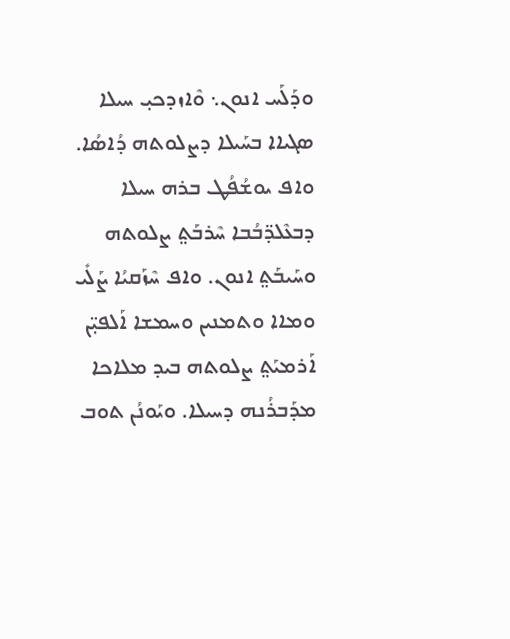ܘܕܰܠܰܚ ܐܢܘܢ܆ ܘܶܐܙܕܟܝ̣ ܚܝܠܐ ܣܓܝܐܐ ܒܚܰܝܠܐ ܕܨܠܘܬܗ ܕܳܐܣܳܐ. ܘܐܦ ܝܘܫܳܦܳܛ ܒܪܗ ܚܝܠܐ ܕܒܥܶܠܕ̈ܒܳܒܐ ܚܶܪܒܰܬ݀ ܨܠܘܬܗ ܘܚܰܝܒܰܬ݀ ܐܢܘܢ. ܘܐܦ ܚܶܙܰܩܝܳܐ ܨܰܠܺܝ ܘܡܐܐ ܘܬܡܢܝܢ ܘܚܡܫܐ ܐܰܠܦܝ̣̈ܢ ܐܰܪܡܝܰܬ݀ ܨܠܘܬܗ ܒܝܕ ܡܠܐܟܐ ܡܕܰܒܪܳܢܗ ܕܚܝܠܐ. ܘܝܰܘܢܳܢ ܬܘܒ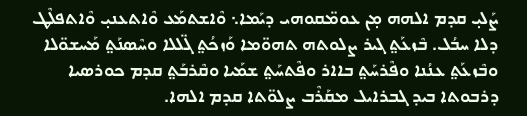ܨܰܠܝ̣ ܩܕܡ ܐܠܗܗ ܡ̣ܢ ܥܘܡ̈ܩܘܗܝ ܕܝܰܡܐ܆ ܘܶܐܫܬܡܰܥ ܘܶܐܬܥܢܝ̣ ܘܶܐܬܦܠܶܛ ܕܠܐ ܚܒܳܠ. ܒܶܙܥܰܬ݀ ܓܝܪ ܨܠܘܬܗ ܬܗܘ̈ܡܐ ܘܰܙܟܳܬ݀ ܓ̈ܠܠܐ ܘܚܶܣܢܰܬ݀ ܡܰܚܫܘ̈ܠܐ ܘܒܶܙܥܰܬ݀ ܥܢܳܢܐ ܘܦܶܪܚܰܬ݀ ܒܐܐܪ ܘܦܶܬܚܰܬ݀ ܫܡܰܝܐ ܘܩܶܪܒܰܬ݀ ܩܕܡ ܟܘܪܣܝܐ ܕܪܒܘܬܐ ܒܝܕ ܓܒܪܐܝܠ ܡܩܰܪܶܒ ܨܠܘ̈ܬܐ ܩܕܡ ܐܠܗܐ.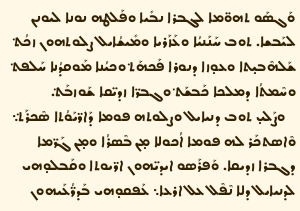ܘܰܓܣܰܘ ܬܗܘ̈ܡܐ ܠܓܒܪܐ ܢܒܺܝܐ ܘܦܰܠܛܗ ܢܘܢܐ ܠܝܘܢܢ ܠܝܰܒܫܐ. ܬܘܒ ܚܰܢܰܢܝܳܐ ܘܥܰܙܰܪܝܐ ܘܡܺܝܫܳܐܝܠ ܨܠܘܬܗܘܢ ܙܟܳܬ݀ ܫܰܠܗܶܒܝ̣ܬܐ ܘܥܘ̣ܙܐ ܕܢܘܪܐ ܦܰܟܗܰܬ݀ ܘܟܝܳܢܐ ܡܰܘܩܕܳܢܐ ܚܰܠܦܬ݀ ܘܚܶܡܬܳܐ ܕܡܠܟܐ ܟܰܒܫܰܬ݀ ܘܓܒܪ̈ܐ ܙܕܝ̈ܩܐ ܫܰܘܙܒܰܬ݀.
   ܘܨܰܠܝ̣ ܬܘܒ ܕܢܝܐܝܠ ܘܨܠܘܬܗ ܦܘܡܐ ܕܰܐܪ̈ܝܰܘܳܬܐ ܣܶܟܪܰܬ݀܆ ܘܶܐܣܬܟܰܪ ܠܗ ܦܘܡܐ ܐܳܟܘܠܐ ܡ̣ܢ ܒܶܣܪܳܐ ܘܡ̣ܢ ܓܰܪ̈ܡܐ ܕܓܒܪܐ ܙܕܝܩܐ. ܘܰܦܪܰܣܘ ܐܝܕܝ̈ܗܘܢ ܐܪ̈ܝܘܬܐ ܘܩܰܒܠܘ̣ܗܝ ܠܕܢܝܐܝܠ ܕܠܐ ܢܶܦܶܠ ܥܠ ܐܪܥܐ܆ ܥܰܦܩܘ̣ܗܝ ܒܰܕܪ̈ܳܥܰܝܗܘܢ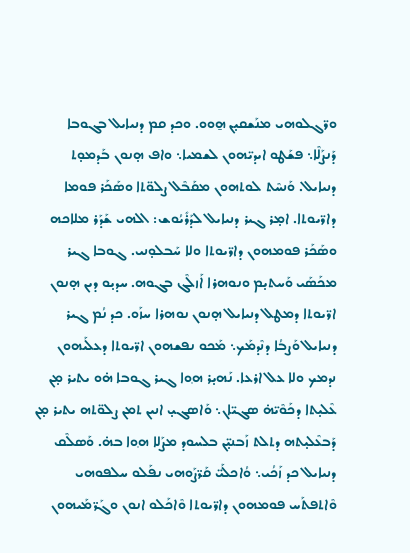ܘܪ̈ܓܠܘܗܝ ܡܢܰܫܩܝ̣ܢ ܗ̱ܘܘ. ܘܟܕ ܩܡ ܕܢܝܐܝܠ ܒܓܘܒܐ ܕܰܢܨܰܠܶܐ܆ ܦܫܰܛܘ ܐܝܕܝ̈ܗܘܢ ܠܫܡܝܐ܆ ܘܐܦ ܗ̣ܢܘܢ ܒܰܕܡܘ̣ܬ ܕܢܝܐܝܠ. ܘܰܢܚܶܬ ܠܘܬܗܘܢ ܡܩܰܒܶܠ ܨܠܘ̈ܬܐ ܘܣܰܟܰܪ ܦܘܡܐ ܕܐܪ̈ܝܘܬܐ. ܐܡ̣ܪ ܓܝܪ ܕܢܝܐܝܠ ܠܕܰܪܺܝܳܘܫ: ܐܠܗܝ ܫܰܕܰܪ ܡܠܐܟܗ ܘܣܰܟܰܪ ܦܘܡܗܘܢ ܕܐܪ̈ܝܘܬܐ ܘܠܐ ܚܰܒܠܘ̣ܢܝ. ܓܘܒܐ ܓܝܪ ܡܟܰܣܰܝ ܘܰܚܬܝ̣ܡ ܘܢܘܗܪܐ ܐܰܙܠܶܓ ܒܓܘܗ. ܚܕܝ̣ܘ ܕܝܢ ܗ̣ܢܘܢ ܐܪ̈ܝܘܬܐ ܕܡܛܠ ܕܢܝܐܝܠ ܗ̣ܢܘܢ ܢܘܗܪܐ ܚܙܰܘ. ܟܕ ܢܳܡ ܓܝܪ ܕܢܝܐܝܠ ܘܰܨܒܳܐ ܕܢܶܕܡܰܟ܆ ܡܰܟܘ ܢܦܫܗܘܢ ܐܪ̈ܝܘܬܐ ܕܥܠܰܝܗܘܢ ܢܕܡܟ ܘܠܐ ܥܠ ܐܪܥܐ. ܢܰܗܝ̣ܪ ܗ݂ܘܐ ܓܝܪ ܓܘܒܐ ܗ̇ܘ ܝܬܝܪ ܡ̣ܢ ܥܶܠܝ̣ܬܐ ܕܟܰܘܶܝ̈ܗ̇ ܣܓܝ̈ܐܢ܆ ܘܰܐܣܓܝ̣ ܐܢܝܢ ܬܡܢ ܨܠܘ̈ܬܗ ܝܬܝܪ ܡ̣ܢ ܕܰܒܥܶܠܝ̣ܬܗ ܕܬܠܬ ܙܰܒܢܝ̣̈ܢ ܒܠܚܘܕ ܡܨܰܠܐ ܗ݂ܘܐ ܒܗ̇. ܘܰܣܠܶܩ ܕܢܝܐܝܠ ܟܕ ܙܰܟܳܝ܆ ܘܳܐܟܠܰܝ̈ ܩܰܪ̈ܨܰܘܗܝ ܢܦܰܠܘ ܚܠܦܘܗܝ ܘܶܐܬܦܬܰܚ ܦܘܡܗܘܢ ܕܐܪ̈ܝܘܬܐ ܘܶܐܟܰܠܘ ܐܢܘܢ ܘܓܰܪ̈ܡܰܝܗܘܢ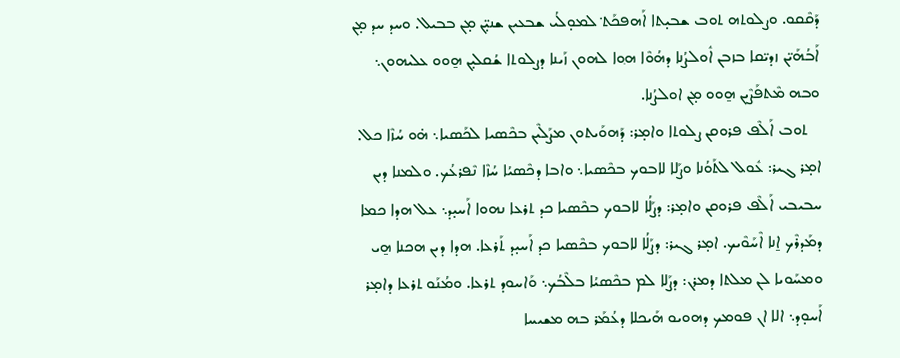ܕܰܩܶܩܘ. ܘܨܠܘܬܗ ܬܘܒ ܫܒܝ̣ܬܐ ܐܰܗܦܟܰܬ݀ ܠܡܘ̣ܠܳܝ ܫܒܥܝܢ ܫܢܝ̣̈ܢ ܡ̣ܢ ܒܒܝܠ. ܘܚܕ ܚܕ ܡ̣ܢ ܐܰܒܳܗܰܝ̈ܢ ܙܕܝ̈ܩܐ ܒܙܒܢ ܐܽܘܠܨܳܢܐ ܕܗܳܘܶܐ ܗ݂ܘܐ ܠܗܘܢ ܙܰܝܢܐ ܕܨܠܘܬܐ ܫܳܩܠܝ̣ܢ ܗ̱ܘܘ ܥܠܝܗܘܢ܆ ܘܒܗ ܡܶܬܦܰܨܶܝܢ ܗ̱ܘܘ ܡ̣ܢ ܐܘܠܨܳܢܐ.
   ܬܘܒ ܐܰܠܶܦ ܦܪܘܩܢ ܨܠܘܬܐ ܘܐܡ̣ܪ: ܕܰܗܘܰܝܬܘܢ ܡܨܰܠܶܝܢ ܒܟܶܣܝܐ ܠܟܰܣܝܐ܆ ܗ̇ܘ ܚܳܙܶܐ ܟܠ. ܐܡ̣ܪ ܓܝܪ: ܥܽܘܠ ܠܬܰܘܳܢܐ ܘܨܰܠܐ ܠܐܒܘܟ ܒܟܶܣܝܐ܆ ܘܐܒܐ ܕܟܶܣܝܳܐ ܚܳܙܶܐ ܢܶܦܪܥܳܟ. ܘܠܡܢܐ ܕܝܢ ܚܒܝܒܝ ܐܰܠܶܦ ܦܪܘܩܢ ܘܐܡ̣ܪ: ܕܨܰܠܳܐ ܠܐܒܘܟ ܒܟܶܣܝܐ ܟܕ ܬܪܥܐ ܢܗܘܐ ܐܰܚܝ̣ܕ܆ ܥܠ ܗܕܐ ܟܡܐ ܕܡܰܕܪܶܟ ܐ̱ܢܐ ܐܶܚܰܘܶܝܟ. ܐܡ̣ܪ ܓܝܪ: ܕܨܰܠܳܐ ܠܐܒܘܟ ܒܟܶܣܝܐ ܟܕ ܐܰܚܝ̣ܕ ܬܰܪܥܐ. ܗܕܐ ܕܝܢ ܗܟܢܐ ܗ̱ܝ ܘܡܚܰܘܝܐ ܠܢ ܡܠܬܐ ܕܡܪܢ: ܕܨܰܠܐ ܠܡ ܒܟܶܣܝܳܐ ܒܠܶܒܳܟ܆ ܘܰܐܚܘܕ ܬܪܥܐ. ܘܡܳܢܰܘ ܬܪܥܐ ܕܐܡ̣ܪ ܐܰܚܘ̣ܕ܆ ܐܠܐ ܐܢ ܦܘܡܟ ܕܗܘܝܘ ܗܰܝܟܠܐ ܕܥܳܡܰܪ ܒܗ ܡܫܝܚܐ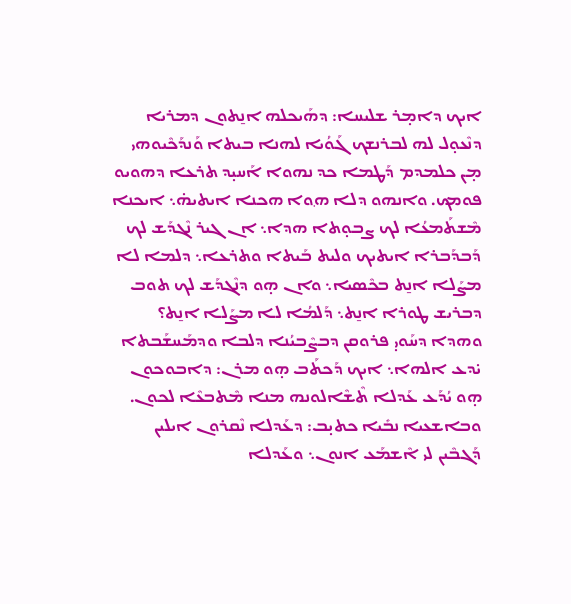ܐܝܟ ܕܐܡ̣ܪ ܫܠܝܚܐ: ܕܗܰܝܟܠܗ ܐܢ̱ܬܘܢ ܕܡܪܝܐ ܕܢܶܥܘ̣ܠ ܠܗ ܠܒܪܢܫܟ ܓܰܘܳܝܐ ܠܗܢܐ ܒܝܬܐ ܘܰܢܕܰܟܶܝܘܗܝ ܡ̣ܢ ܟܠܡܕܡ ܕܰܛܡܐ ܟܕ ܢܗܘܐ ܐܰܚܝ̣ܕ ܬܪܥܐ ܕܗܘܝܘ ܦܘܡܟ. ܘܐܢܗܘ ܕܠܐ ܗ݂ܘܐ ܗܟܢܐ ܐܝܬܝܗ̇܆ ܐܝܟܢܐ ܡܶܫܬܰܡܥܳܐ ܠܟ ܨܒܘ̣ܬܐ ܗܕܐ܆ ܐܢ ܓܝܪ ܢܶܓܕܰܫ ܠܟ ܕܰܒܕܰܒܪܐ ܐܝܬܝܟ ܘܠܝܬ ܒܰܝܬܐ ܘܬܪܥܐ܆ ܕܠܡܐ ܠܐ ܡܨܰܠܐ ܐܢ̱ܬ ܒܟܶܣܝܐ܆ ܘܐܢ ܗ̣ܘ ܕܢܶܓܕܰܫ ܠܟ ܬܘܒ ܕܒܪܝܫ ܛܘܪܐ ܐܢ̱ܬ܆ ܕܰܠܡܳܐ ܠܐ ܡܨܰܠܐ ܐܢ̱ܬ؟ ܘܗܕܐ ܕܚܰܘܝ̣ ܦܪܘܩܢ ܕܒܨܶܒܝܳܢܐ ܕܠܒܐ ܘܕܡܰܚܫܰܒܬܐ ܝ̇ܕܥ ܐܠܗܐ܆ ܐܝܟ ܕܰܟܬܰܒ ܗ̣ܘ ܡܪܢ: ܕܐܒܘܟܘܢ ܗ̣ܘ ܝܳܕܰܥ ܥܰܕܠܐ ܬܶܫܶܐܠܘܢܗ ܡܢܐ ܡܶܬܒܥܶܐ ܠܟܘܢ. ܘܒܐܫܥܝܐ ܢܒܺܝܐ ܟܬܝ̣ܒ: ܕܥܰܕܠܐ ܢܶܩܪܘܢ ܐܝܠܝܢ ܕܰܓܒܶܝܢ ܠܝ ܐܶܫܡܰܥ ܐܢܘܢ܆ ܘܥܰܕܠܐ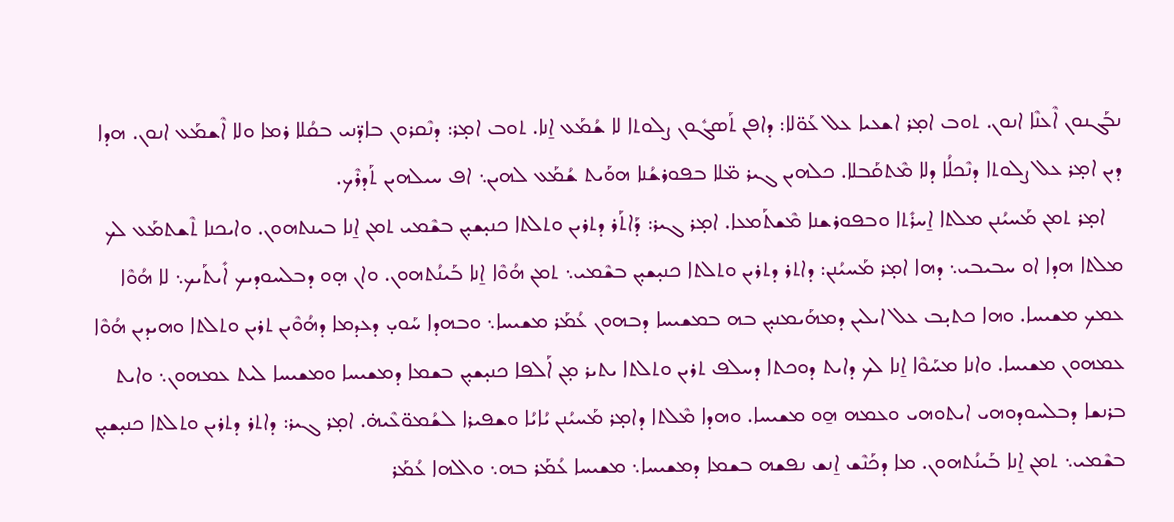ܢܒܰܓܢܘܢ ܐܶܥܢܶܐ ܐܢܘܢ. ܬܘܒ ܐܡ̣ܪ ܐܫܥܝܐ ܥܠ ܥܰܘ̈ܠܐ: ܕܐܦܢ ܬܰܣܓܽܘܢ ܨܠܘܬܐ ܠܐ ܫܳܡܰܥ ܐ̱ܢܐ. ܬܘܒ ܐܡ̣ܪ: ܕܢܶܩܪܘܢ ܒܐܕ̈ܢܝ ܒܩܳܠܐ ܪܡܐ ܘܠܐ ܐܶܫܡܰܥ ܐܢܘܢ. ܗܕܐ ܕܝܢ ܐܡ̣ܪ ܥܠ ܨܠܘܬܐ ܕܢܶܟܠܳܐ ܕܠܐ ܡܶܬܩܰܒܠܐ. ܟܠܗܝܢ ܓܝܪ ܡ̈ܠܐ ܒܦܘܪܫܳܢܐ ܗܘܰܝܬ ܫܳܡܰܥ ܠܗܝܢ܆ ܐܦ ܚܝܠܗܝܢ ܬܰܕܪܶܟ.
   ܐܡ̣ܪ ܬܡܢ ܡܰܚܝܳܢܢ ܡܠܬܐ ܐ̱ܚܪܺܬܐ ܘܒܦܘܪܫܢܐ ܡܶܫܬܰܡܥܐ. ܐܡ̣ܪ ܓܝܪ: ܕܰܐܬܰܪ ܕܬܪܝܢ ܘܬܠܬܐ ܟܢܝ̣ܫܝ̣ܢ ܒܫܶܡܝ ܬܡܢ ܐ̱ܢܐ ܒܝܢܬܗܘܢ. ܘܐܝܟܢܐ ܬܶܫܬܡܰܥ ܠܟ ܡܠܬܐ ܗܕܐ ܐܘ ܚܒܝܒܝ܆ ܕܗܐ ܐܡ̣ܪ ܡܰܚܝܳܢܢ: ܕܐܬܪ ܕܬܪܝܢ ܘܬܠܬܐ ܟܢܝ̣ܫܝ̣ܢ ܒܫܶܡܝ܆ ܬܡܢ ܗܳܘܶܐ ܐ̱ܢܐ ܒܰܝܢܳܬܗܘܢ. ܘܐܢ ܗ̣ܘ ܕܒܠܚܘܕܝܟ ܐܺܝܬܰܝܟ܆ ܠܐ ܗܳܘܶܐ ܥܡܟ ܡܫܝܚܐ. ܘܗܐ ܟܬܝ̣ܒ ܥܠ ܐܝܠܝܢ ܕܡܗܰܝܡܢܝ̣ܢ ܒܗ ܒܡܫܝܚܐ ܕܒܗܘܢ ܥܳܡܰܪ ܡܫܝܚܐ܆ ܘܒܗܕܐ ܚܰܘܝ̣ ܕܥܕܡܐ ܕܗܳܘܶܝܢ ܬܪܝܢ ܘܬܠܬܐ ܘܗܝܕܝܢ ܗܳܘܶܐ ܥܡܗܘܢ ܡܫܝܚܐ. ܘܐܢܐ ܡܚܰܘܶܐ ܐ̱ܢܐ ܠܟ ܕܐܝܬ ܕܘܟܬܐ ܕܚܠܦ ܬܪܝܢ ܘܬܠܬܐ ܝܬܝܪ ܡ̣ܢ ܐܰܠܦܐ ܟܢܝ̣ܫܝ̣ܢ ܒܫܡܐ ܕܡܫܝܚܐ ܘܡܫܝܚܐ ܠܝܬ ܥܡܗܘܢ܆ ܘܐܝܬ ܒܪܢܫܐ ܕܒܠܚܘܕܘܗܝ ܐܝܬܘܗܝ ܘܥܡܗ ܗ̱ܘ ܡܫܝܚܐ. ܘܗܕܐ ܡܶܠܬܐ ܕܐܡ̣ܪ ܡܰܚܝܳܢܢ ܝܳܐܝܳܐ ܘܫܦܝܪܐ ܠܫܳܡܘ̈ܥܶܝܗ̇. ܐܡ̣ܪ ܓܝܪ: ܕܐܬܪ ܕܬܪܝܢ ܘܬܠܬܐ ܟܢܝ̣ܫܝ̣ܢ ܒܫܶܡܝ܆ ܬܡܢ ܐ̱ܢܐ ܒܰܝܢܳܬܗܘܢ. ܡܐ ܕܟܰܢܶܫ ܐ̱ܢܫ ܢܦܫܗ ܒܫܡܐ ܕܡܫܝܚܐ܆ ܡܫܝܚܐ ܥܳܡܰܪ ܒܗ܆ ܘܐܠܗܐ ܥܳܡܰܪ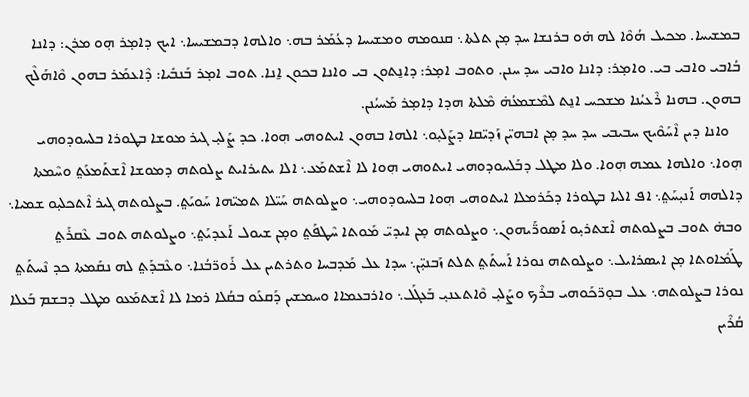ܒܡܫܝܚܐ. ܡܟܝܠ ܗܳܘܶܐ ܠܗ ܗ̇ܘ ܒܪܢܫܐ ܚܕ ܡ̣ܢ ܬܠܬܐ܆ ܩܢܘܡܗ ܘܡܫܝܚܐ ܕܥܳܡܰܪ ܒܗ܆ ܘܐܠܗܐ ܕܒܡܫܝܚܐ܆ ܐܝܟ ܕܐܡ̣ܪ ܗ̣ܘ ܡܪܢ: ܕܐܢܐ ܒܳܐܒܝ ܘܐܒܝ ܒܝ. ܘܐܡ̣ܪ: ܕܐܢܐ ܘܐܒܝ ܚܕ ܚܢܢ. ܘܬܘܒ ܐܡ̣ܪ: ܕܐܢ̱ܬܘܢ ܒܝ ܘܐܢܐ ܒܟܘܢ ܐ̱ܢܐ. ܬܘܒ ܐܡ̣ܪ ܒܰܢܒܺܝܐ: ܕܶܐܥܡܰܪ ܒܗܘܢ ܘܶܐܗܰܠܶܟ ܒܗܘܢ. ܒܗܢܐ ܪܶܥܝܳܢܐ ܡܫܟܚ ܐܢ̱ܬ ܠܡܶܫܡܥܳܗ̇ ܡܶܠܬܐ ܗܕܐ ܕܐܡ̣ܪ ܡܰܚܝܳܢܢ.
   ܘܐܢܐ ܕܝܢ ܐܶܚܰܘܶܝܟ ܚܒܝܒܝ ܚܕ ܚܕ ܡ̣ܢ ܐܒܗܝ̈ܢ ܙܰܕܝ̈ܩܐ ܕܨܰܠܝ̣ܘ܆ ܐܠܗܐ ܒܗܘܢ ܐܝܬܘܗܝ ܗ݂ܘܐ. ܟܕ ܨܰܠܝ̣ ܓܝܪ ܡܘܫܐ ܒܛܘܪܐ ܒܠܚܘܕܘܗܝ ܗ݂ܘܐ܆ ܘܐܠܗܐ ܥܡܗ ܗ݂ܘܐ. ܘܠܐ ܡܛܠ ܕܒܰܠܚܘܕܘܗܝ ܐܝܬܘܗܝ ܗ݂ܘܐ ܠܐ ܐܶܫܬܡܰܥ܆ ܐܠܐ ܝܬܝܪܐܝܬ ܨܠܘܬܗ ܕܡܘܫܐ ܐܶܫܬܰܡܥܰܬ݀ ܘܚܶܡܬܐ ܕܐܠܗܗ ܐܰܢܝ̣ܚܰܬ݀܆ ܐܦ ܐܠܝܐ ܒܛܘܪܐ ܕܟܰܪܡܠܐ ܐܝܬܘܗܝ ܗ݂ܘܐ ܒܠܚܘܕܘܗܝ܆ ܘܨܠܘܬܗ ܚܰܝ̈ܠܐ ܬܡܝ̈ܗܐ ܚܰܘܝܰܬ݀. ܒܨܠܘܬܗ ܓܝܪ ܐܶܬܟܠܝ̣ܘ ܫܡܝܐ܆ ܘܒܗ̇ ܬܘܒ ܒܨܠܘܬܗ ܐܶܫܬܪܝ̣ܘ ܐܰܣܘܪ̈ܰܝܗܘܢ܆ ܘܨܠܘܬܗ ܡ̣ܢ ܐܝܕܝ̈ ܡܰܘܬܐ ܚܶܛܦܰܬ݀ ܘܡ̣ܢ ܫܝܘܠ ܐܰܥܕܝܰܬ݀܆ ܘܨܠܘܬܗ ܬܘܒ ܥܶܩܪܰܬ݀ ܛܰܡܽܐܘܬܐ ܡ̣ܢ ܐܝܣܪܐܝܠ܆ ܘܨܠܘܬܗ ܢܘܪܐ ܐܰܚܬܰܬ݀ ܬܠܬ ܙܰܒܢܝ̣̈ܢ܆ ܚܕܐ ܥܠ ܡܰܕܒܚܐ ܘܬܪܬܝܢ ܥܠ ܪܰܘܪ̈ܒܳܢܐ܆ ܘܥܶܒܕܰܬ݀ ܠܗ ܢܩܰܡܬܐ ܟܕ ܢܶܚܬܰܬ݀ ܢܘܪܐ ܒܨܠܘܬܗ܆ ܥܠ ܒܘ̣ܪ̈ܟܰܘܗܝ ܒܪܶܟ ܘܨܰܠܝ̣ ܘܶܐܬܥܢܝ̣ ܒܰܥܓܰܠ܆ ܘܐܪܒܥܡܐܐ ܘܚܡܫܝܢ ܕܰܩܥܰܘ ܒܩܳܠܐ ܪܡܐ ܠܐ ܐܶܫܬܡܰܥܘ ܡܛܠ ܕܒܫܡ ܒܰܥܠܐ ܩܳܪܶܝܢ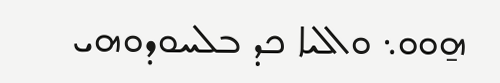ܗ̱ܘܘ܆ ܘܐܠܝܐ ܟܕ ܒܠܚܘܕܘܗܝ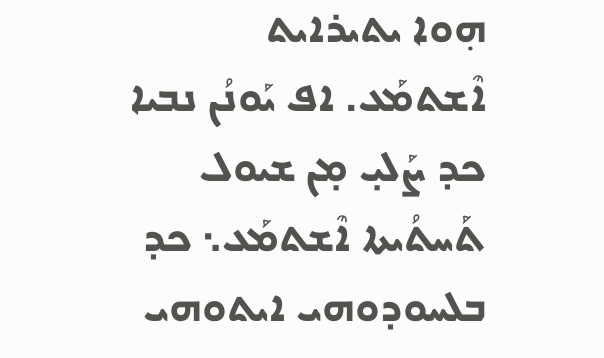ܗ݂ܘܐ ܝܬܝܪܐܝܬ ܐܶܫܬܡܰܥ. ܐܦ ܝܰܘܢܳܢ ܢܒܝܐ ܟܕ ܨܰܠܝ̣ ܡ̣ܢ ܫܝܘܠ ܬܰܚܬܳܝܬܐ ܐܶܫܬܡܰܥ܆ ܟܕ ܒܠܚܘܕܘܗܝ ܐܝܬܘܗܝ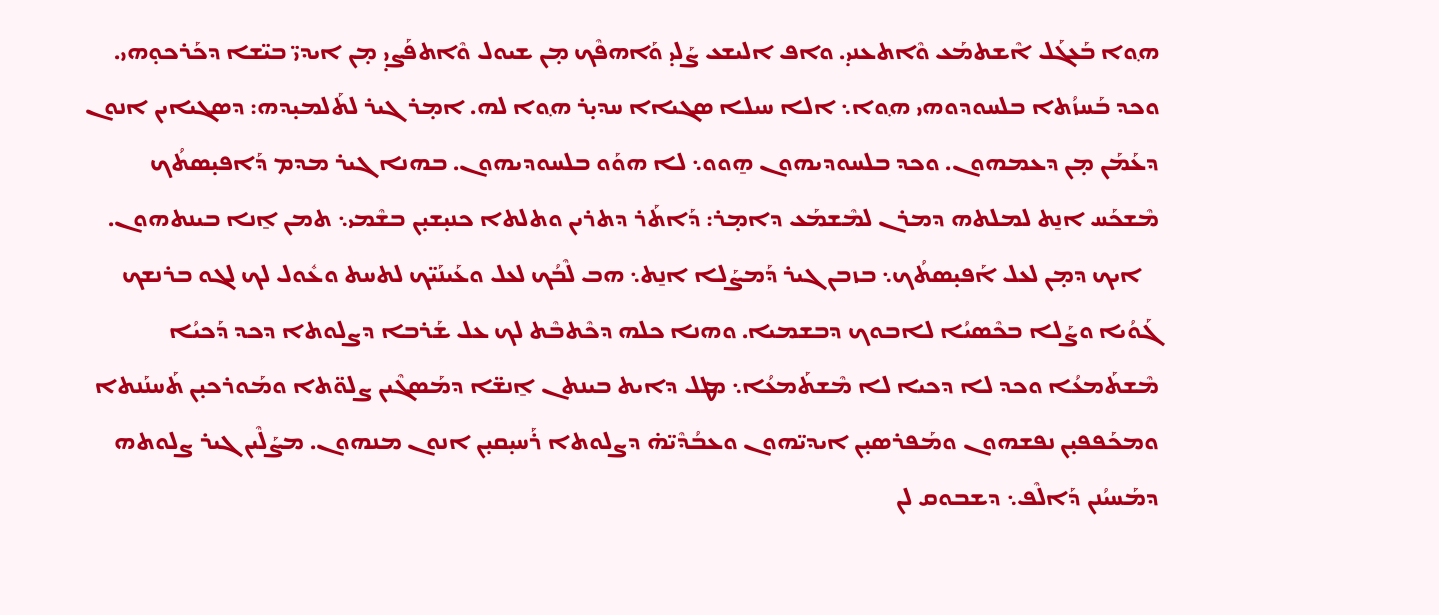ܗ݂ܘܐ ܒܰܥܓܰܠ ܐܶܫܬܡܰܥ ܘܶܐܬܥܢܝ̣. ܘܐܦ ܐܠܝܫܥ ܨܰܠܝ̣ ܘܰܐܗܦܶܟ ܡ̣ܢ ܫܝܘܠ ܘܶܐܬܦܰܨܝ̣ ܡ̣ܢ ܐܝܕܝ̈ ܒܝ̈ܫܐ ܕܟܰܪܟܘ̣ܗܝ. ܘܟܕ ܒܰܚܙܳܬܐ ܒܠܚܘܕܘܗܝ ܗ݂ܘܐ܆ ܐܠܐ ܚܝܠܐ ܣܓܝܐܐ ܚܕܝ̣ܪ ܗ݂ܘܐ ܠܗ. ܐܡ̣ܪ ܓܝܪ ܠܬܰܠܡܝ̣ܕܗ: ܕܣܓܝܐܝܢ ܐܢܘܢ ܕܥܰܡܰܢ ܡ̣ܢ ܕܥܡܗܘܢ. ܘܟܕ ܒܠܚܘܕܝܗܘܢ ܗ̱ܘܘ܆ ܠܐ ܗܘܰܘ ܒܠܚܘܕܝܗܘܢ. ܒܗܢܐ ܓܝܪ ܡܕܡ ܕܰܐܦܝ̣ܣܬܳܟ ܡܶܫܟܰܚ ܐܢ̱ܬ ܠܡܠܬܗ ܕܡܪܢ ܠܡܶܫܡܰܥ ܕܐܡ̣ܪ: ܕܰܐܬܰܪ ܕܬܪܝܢ ܘܬܠܬܐ ܟܢܝ̣ܫܝ̣ܢ ܒܫܶܡܝ܆ ܬܡܢ ܐ̱ܢܐ ܒܝܢܬܗܘܢ.
   ܐܝܟ ܕܡ̣ܢ ܠܥܠ ܐܰܦܝ̣ܣܬܳܟ܆ ܒܙܒܢ ܓܝܪ ܕܰܡܨܰܠܐ ܐܢ̱ܬ܆ ܗܒ ܠܶܒܳܟ ܠܥܠ ܘܥܰܝܢܰܝ̈ܟ ܠܬܚܬ ܘܥܽܘܠ ܠܟ ܠܓܘ ܒܪܢܫܟ ܓܰܘܳܝܐ ܘܨܰܠܐ ܒܟܶܣܝܳܐ ܠܐܒܘܟ ܕܒܫܡܝܐ. ܘܗܢܐ ܟܠܗ ܕܟܶܬܒܶܬ ܠܟ ܥܠ ܫܰܪܒܐ ܕܨܠܘܬܐ ܕܟܕ ܕܰܟܝܳܐ ܡܶܫܬܰܡܥܳܐ ܘܟܕ ܠܐ ܕܟܝܐ ܠܐ ܡܶܫܬܰܡܥܳܐ܆ ܡܛܠ ܕܐܝܬ ܒܝܢܬܢ ܐ̱ܢܫ̈ܐ ܕܡܰܣܓܶܝܢ ܨܠܘ̈ܬܐ ܘܡܰܘܪܟܝ̣ܢ ܬܰܚܢܰܢܬܐ ܘܡܟܰܦܦܝ̣ܢ ܢܦܫܗܘܢ ܘܡܰܦܪܣܝ̣ܢ ܐܝܕܝ̈ܗܘܢ ܘܥܒܳܕܶܝ̈ܗ̇ ܕܨܠܘܬܐ ܪܰܚܝ̣ܩܝ̣ܢ ܐܢܘܢ ܡܢܗܘܢ. ܡܨܰܠܶܝܢ ܓܝܪ ܨܠܘܬܗ ܕܡܰܚܝܳܢܢ ܕܰܐܠܶܦ܆ ܕܫܒܘܩ ܠܢ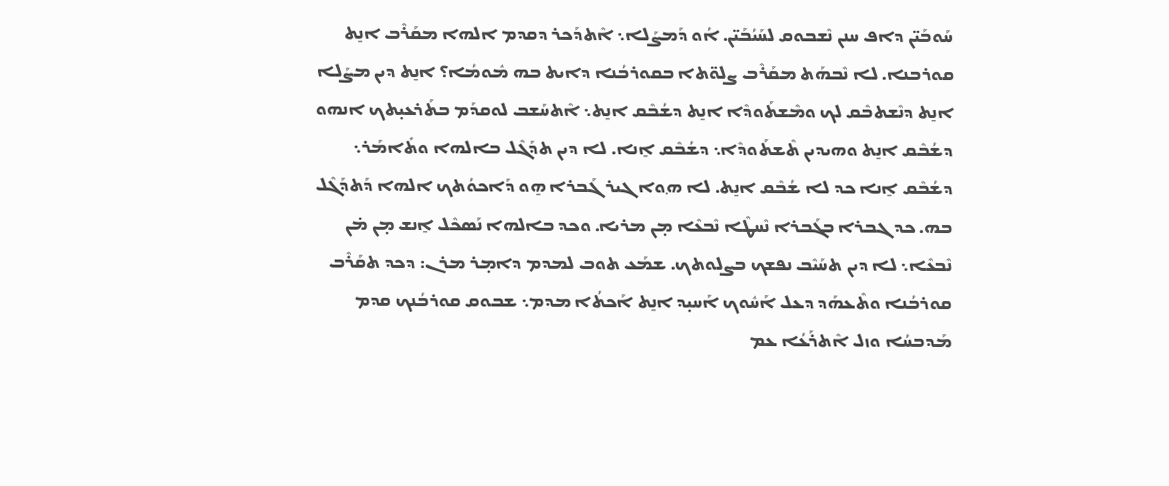ܚܰܘܒܰܝ̈ܢ ܕܐܦ ܚܢܢ ܢܶܫܒܘܩ ܠܚܰܝܳܒܰܝ̈ܢ. ܐܳܘ ܕܰܡܨܰܠܐ܆ ܐܶܬܕܰܟܪ ܕܩܕܡ ܐܠܗܐ ܡܩܰܪܶܒ ܐܢ̱ܬ ܩܘܪܒܢܐ. ܠܐ ܢܶܒܗܰܬ ܡܩܰܪܶܒ ܨܠܘ̈ܬܐ ܒܩܘܪܒܳܢܐ ܕܐܝܬ ܒܗ ܡܽܘܡܳܐ؟ ܐܢ̱ܬ ܕܝܢ ܡܨܰܠܐ ܐܢ̱ܬ ܕܢܶܫܬܒܶܩ ܠܟ ܘܡܶܫܬܰܘܕܶܐ ܐܢ̱ܬ ܕܫܳܒܶܩ ܐܢ̱ܬ܆ ܐܶܬܚܰܫܒ ܠܘܩܕܰܡ ܒܬܰܪܥܝ̣ܬܟ ܐܢܗܘ ܕܫܳܒܶܩ ܐܢ̱ܬ ܘܗܝܕܝܢ ܬܶܫܬܰܘܕܶܐ܆ ܕܫܳܒܶܩ ܐ̱ܢܐ. ܠܐ ܕܝܢ ܬܕܰܓܶܠ ܒܐܠܗܐ ܘܬܺܐܡܰܪ܆ ܕܫܳܒܶܩ ܐ̱ܢܐ ܟܕ ܠܐ ܫܳܒܶܩ ܐܢ̱ܬ. ܠܐ ܗ݂ܘܐ ܓܝܪ ܓܰܒܪܐ ܗ̱ܘ ܕܰܐܟܘܳܬܟ ܐܠܗܐ ܕܰܬܕܰܓܶܠ ܒܗ. ܟܕ ܓܒܪܐ ܒܓܰܒܪܐ ܢܶܚܛܶܐ ܢܶܒܥܶܐ ܡ̣ܢ ܡܪܝܐ. ܘܟܕ ܒܐܠܗܐ ܢܰܣܟܶܠ ܐ̱ܢܫ ܡ̣ܢ ܡ̇ܢ ܢܶܒܥܶܐ܆ ܠܐ ܕܝܢ ܬܚܰܝܶܒ ܢܦܫܟ ܒܨܠܘܬܟ. ܫܡܰܥ ܬܘܒ ܠܡܕܡ ܕܐܡ̣ܪ ܡܪܢ: ܕܟܕ ܬܩܰܪܶܒ ܩܘܪܒܳܢܐ ܘܬܶܥܗܰܕ ܕܥܠ ܐܰܚܽܘܟ ܐܰܚܝ̣ܕ ܐܢ̱ܬ ܐܰܟܬܳܐ ܡܕܡ܆ ܫܒܘܩ ܩܘܪܒܳܢܟ ܩܕܡ ܡܰܕܒܚܳܐ ܘܙܠ ܐܶܬܪܰܥܳܐ ܥܡ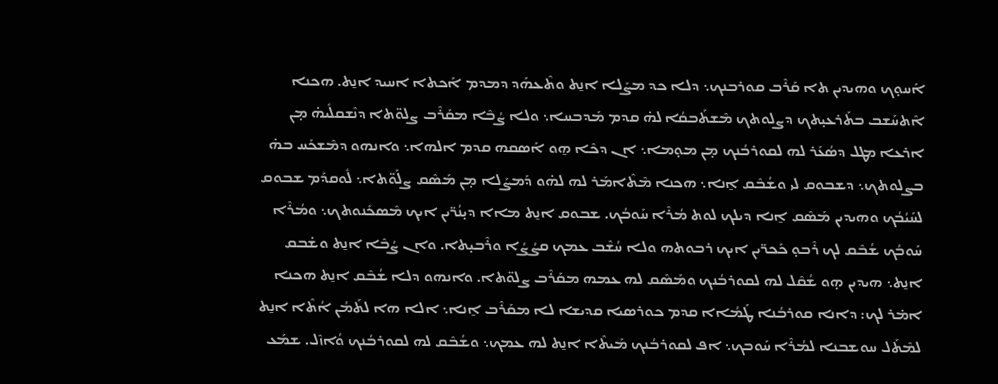ܐܰܚܘ̣ܟ ܘܗܝܕܝܢ ܬܐ ܩܰܪܶܒ ܩܘܪܒܢܟ܆ ܕܠܐ ܟܕ ܡܨܰܠܐ ܐܢ̱ܬ ܘܬܶܥܗܰܕ ܕܡܕܡ ܐܰܟܬܐ ܐܚܝܕ ܐܢ̱ܬ. ܗܟܢܐ ܐܶܬܚܰܫܒ ܒܬܰܪܥܝ̣ܬܟ ܕܨܠܘܬܟ ܡܶܫܬܰܒܩܳܐ ܠܗ̇ ܩܕܡ ܡܰܕܒܚܐ܆ ܘܠܐ ܨܳܒܶܐ ܡܩܰܪܶܒ ܨܠܘ̈ܬܐ ܕܢܶܫܩܠܺܝܗ̇ ܡ̣ܢ ܐܪܥܐ ܡܛܠ ܕܣܳܥܰܪ ܠܗ ܠܩܘܪܒܳܢܟ ܡ̣ܢ ܡܘ̣ܡܐ܆ ܐܢ ܕܟܶܐ ܗ̱ܘ ܐܰܣܩܗ ܩܕܡ ܐܠܗܐ܆ ܘܐܢܗܘ ܕܡܶܫܟܰܚ ܒܗ̇ ܒܨܠܘܬܟ܆ ܕܫܒܘܩ ܠܝ ܘܫܳܒܶܩ ܐ̱ܢܐ܆ ܗܟܢܐ ܡܶܬܶܐܡܰܪ ܠܗ ܠܗ̇ܘ ܕܰܡܨܰܠܐ ܡ̣ܢ ܡܰܣܶܩ ܨܠܰܘ̈ܬܐ܆ ܠܽܘܩܕܰܡ ܫܒܘܩ ܠܚܰܝܳܒܳܟ ܘܗܝܕܝܢ ܡܰܣܶܩ ܐ̱ܢܐ ܕܝܠܟ ܠܘܬ ܡܳܪܶܐ ܚܰܘܒܳܟ. ܫܒܘܩ ܐܢ̱ܬ ܡܐܐ ܕܝ̣ܢܳܪ̈ܝܢ ܐܝܟ ܡܶܣܟܺܢܘܬܟ܆ ܘܡܳܪܶܐ ܚܰܘܒܳܟ ܫܳܒܶܩ ܠܟ ܪܶܒܘ̣ ܟܰܟܪ̈ܝܢ ܐܝܟ ܪܒܘܬܗ ܘܠܐ ܚܳܫܶܒ ܥܡܟ ܩܨܳܨܳܐ ܘܪܶܒܝ̣ܬܐ. ܘܐܢ ܨܳܒܶܐ ܐܢ̱ܬ ܘܫ̇ܒܩ ܐܢ̱ܬ܆ ܗܝܕܝܢ ܗ̣ܘ ܫܳܩܶܠ ܠܗ ܠܩܘܪܒܳܢܟ ܘܡܰܣܶܩ ܠܗ ܥܡܗ ܡܩܰܪܶܒ ܨܠܘ̈ܬܐ. ܘܐܢܗܘ ܕܠܐ ܫܳܒܶܩ ܐܢ̱ܬ ܗܟܢܐ ܐܡ̇ܪ ܠܟ: ܕܐܢܐ ܩܘܪܒܳܢܐ ܛܰܡܳܐܐ ܩܕܡ ܟܘܪܣܝܐ ܩܕܝܫܐ ܠܐ ܡܩܰܪܶܒ ܐ̱ܢܐ܆ ܐܠܐ ܗܐ ܠܬܰܡܳܢ ܐܳܬܶܐ ܐܢ̱ܬ ܠܡܶܬܰܠ ܚܘܫܒܢܐ ܠܡܳܪܶܐ ܚܰܘܒܟ܆ ܐܦ ܠܩܘܪܒܳܢܟ ܡܰܝܬܶܐ ܐܢ̱ܬ ܠܗ ܥܡܟ܆ ܘܫܳܒܶܩ ܠܗ ܠܩܘܪܒܳܢܟ ܘܳܐܙܶܠ. ܫܡܰܥ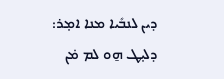ܕܝܢ ܠܢܒܺܝܐ ܡܢܐ ܐܡ̣ܪ: ܕܠܝ̣ܛ ܗ̱ܘ ܠܡ ܡ̇ܢ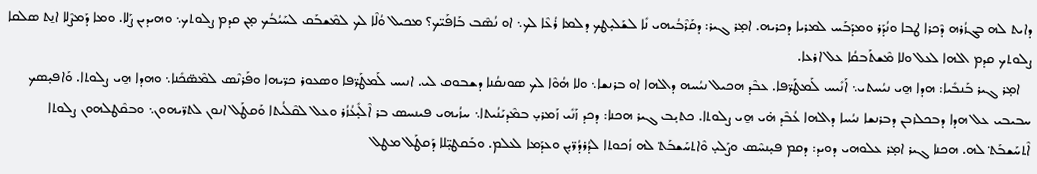ܕܐܝܬ ܠܗ ܒܓܙܳܪܗ ܕܶܟܪܐ ܛܒܐ ܘܢܳܕܰܪ ܘܡܕܰܒܰܚ ܠܡܪܝܐ ܕܟܪܝܗ. ܐܡ̣ܪ ܓܝܪ: ܕܩܰܪܶܒܳܝܗܝ ܢܺܐ ܠܫܰܠܝ̣ܛܟ ܕܠܡܐ ܪܳܥܶܐ ܠܟ܆ ܐܘ ܢܳܣܶܒ ܒܰܐܦܰܝ̈ܟ؟ ܡܟܝܠ ܘܳܠܶܐ ܠܟ ܠܡܶܫܒܰܩ ܠܚܰܝܳܒܳܟ ܡ̣ܢ ܩܕܡ ܨܠܘܬܟ܆ ܘܗܝܕܝܢ ܨܰܠܐ. ܘܡܐ ܕܰܡܨܶܠܐ ܐܢ̱ܬ ܣܠܩܐ ܨܠܘܬܟ ܩܕܡ ܐܠܗܐ ܠܥܠ ܘܠܐ ܡܶܫܬܰܒܩܳܐ ܥܠ ܐܪܥܐ.
   ܐܡ̣ܪ ܓܝܪ ܒܰܢܒܺܝܐ: ܗܕܐ ܗ̱ܝ ܢܝܳܚܬܝ܆ ܐܰܢܺܝܚ ܠܰܡܛܰܪ̈ܦܐ. ܥܒܶܕ ܗܟܝܠ ܢܝܳܚܗ ܕܐܠܗܐ ܐܘ ܒܪܢܫܐ܆ ܘܠܐ ܗܳܘܶܐ ܠܟ ܣܘܢܩܳܢܐ ܕܫܒܘܩ ܠܝ. ܐܢܝܚ ܠܰܡܛܰܪ̈ܦܐ ܘܣܥܘܪ ܟܪ̈ܝܗܐ ܘܦܰܪܢܶܣ ܠܡܶܣ̈ܟܺܢܐ܆ ܘܗܕܐ ܗ̱ܝ ܨܠܘܬܐ. ܘܰܐܦܝ̣ܣܟ ܚܒܝܒܝ ܥܠ ܗܕܐ ܕܒܟܠܙܒܢ ܕܒܪܢܫܐ ܢܝܳܚܐ ܕܐܠܗܐ ܥܳܒܶܕ ܗ̇ܝ ܗ̱ܝ ܨܠܘܬܐ. ܟܬܝ̣ܒ ܓܝܪ ܗܟܢܐ: ܕܟܕ ܙܰܢܺܝ ܙܰܡܪܝ̣ ܒܡܶܕܝܰܢܳܝܬܐ܆ ܚܙܳܝܗܝ ܦܝܢܚܣ ܒܪ ܐܶܠܺܝ̣ܥܳܙܳܪ ܘܥܠ ܠܩܶܠܳܝܬܐ ܘܰܩܛܰܠ ܐܢܘܢ ܠܬܪ̈ܝܗܘܢ܆ ܘܒܩܶܛܠܗܘܢ ܨܠܘܬܐ ܐܶܬܚܰܫܒܰܬ݀ ܠܗ. ܗܟܢܐ ܓܝܪ ܐܡ̣ܪ ܥܠܘܗܝ ܕܘܝܕ: ܕܩܡ ܦܝ̣ܢܚܶܣ ܘܨܰܠܝ̣ ܘܶܐܬܚܰܫܒܰܬ݀ ܠܗ ܙܳܟܘܬܐ ܠܕܳܪܕܳܪ̈ܝ̣ܢ ܘܥܕܰܡܐ ܠܥܠܡ. ܘܒܰܩܛܝ̣̈ܠܐ ܕܰܩܛܰܠ ܡܛܠ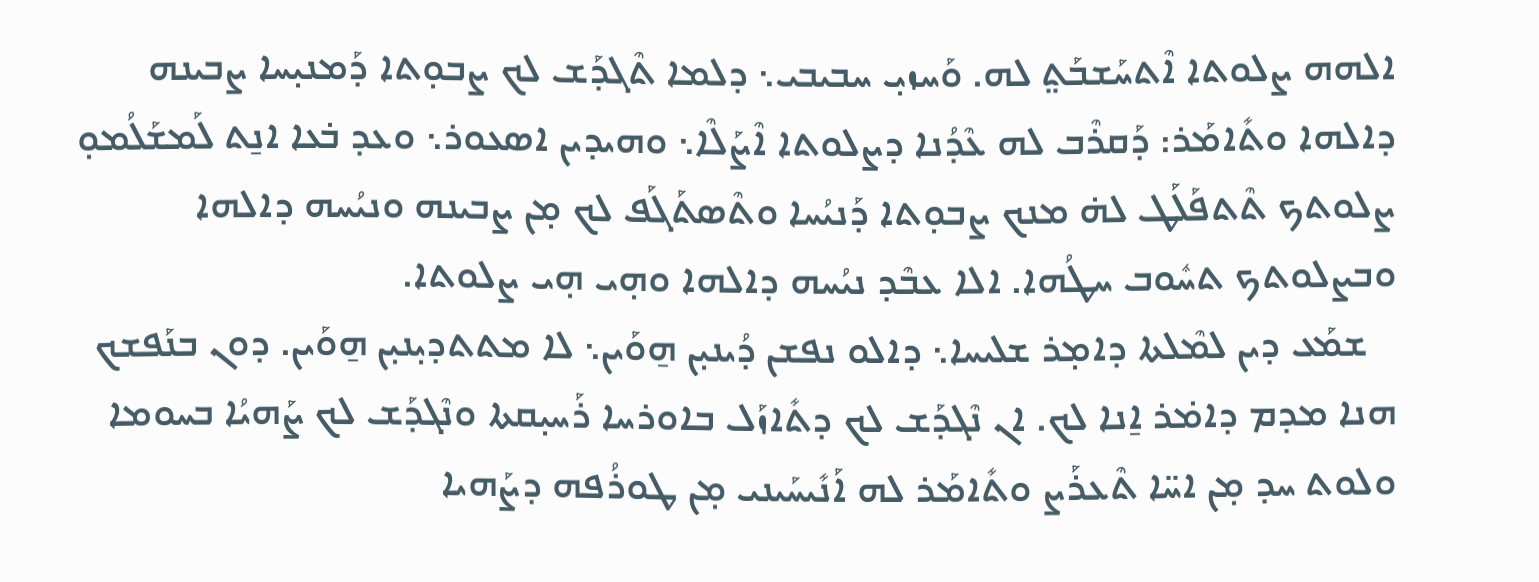ܐܠܗܗ ܨܠܘܬܐ ܐܶܬܚܰܫܒܰܬ݀ ܠܗ. ܘܰܚܙܝ̣ ܚܒܝܒܝ܆ ܕܠܡܐ ܬܶܓܕܰܫ ܠܟ ܨܒܘ̣ܬܐ ܕܰܡܢܝ̣ܚܐ ܨܒܝܢܗ ܕܐܠܗܐ ܘܬܺܐܡܰܪ: ܕܰܩܪܶܒ ܠܗ ܥܶܕܳܢܐ ܕܨܠܘܬܐ ܐܶܨܰܠܶܐ܆ ܘܗܝܕܝܢ ܐܣܥܘܪ܆ ܘܥܕ ܒ̇ܥܐ ܐܢ̱ܬ ܠܰܡܫܰܠܳܡܘ̣ ܨܠܘܬܟ ܬܶܬܦܰܠܰܛ ܠܗ̇ ܡܢܟ ܨܒܘ̣ܬܐ ܕܰܢܝܳܚܐ ܘܬܶܣܬܰܓܰܦ ܠܟ ܡ̣ܢ ܨܒܝܢܗ ܘܢܝܳܚܗ ܕܐܠܗܐ ܘܒܨܠܘܬܟ ܬܚܽܘܒ ܚܛܳܗܐ. ܐܠܐ ܥܒܶܕ ܢܝܳܚܗ ܕܐܠܗܐ ܘܗ̣ܝ ܗ̣ܝ ܨܠܘܬܐ.
   ܫܡܰܥ ܕܝܢ ܠܡܶܠܬܐ ܕܐܡ̣ܪ ܫܠܝܚܐ܆ ܕܐܠܘ ܢܦܫܢ ܕܳܝܢܝ̣ܢ ܗ̱ܘܰܝܢ܆ ܠܐ ܡܬܬܕܝ̣ܢܝ̣ܢ ܗ̱ܘܰܝܢ. ܕܘܢ ܒܢܰܦܫܟ ܗܢܐ ܡܕܡ ܕܐܡ̇ܪ ܐ̱ܢܐ ܠܟ. ܐܢ ܢܶܓܕܰܫ ܠܟ ܕܬܺܐܙܰܠ ܒܐܘܪܚܐ ܪܰܚܝ̣ܩܬܐ ܘܢܶܓܕܰܫ ܠܟ ܨܰܗܝܳܐ ܒܚܘܡܐ ܘܠܘܬ ܚܕ ܡ̣ܢ ܐܚ̈ܐ ܬܶܥܪܰܨ ܘܬܺܐܡܰܪ ܠܗ ܐܰܢܺܝܚܰܝܢܝ ܡ̣ܢ ܛܘܪܳܦܗ ܕܨܰܗܝܐ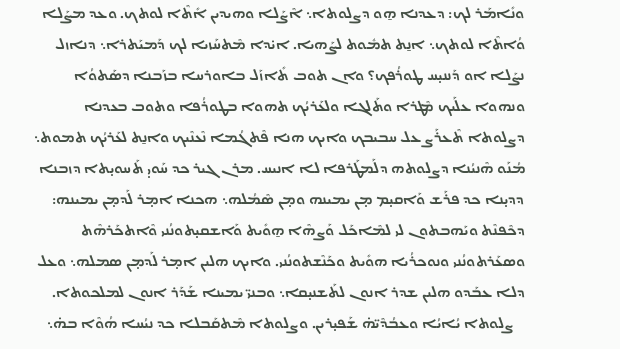ܘܢܺܐܡܰܪ ܠܟ: ܕܥܕܢܐ ܗ̱ܘ ܕܨܠܘܬܐ܆ ܐܶܨܰܠܐ ܘܗܝܕܝܢ ܐܺܬܶܐ ܠܘܬܟ. ܘܥܕ ܡܨܰܠܐ ܘܳܐܬܶܐ ܠܘܬܟ܆ ܐܢ̱ܬ ܬܡܽܘܬ ܠܨܰܗܝܐ. ܐܝ̇ܕܐ ܡܶܬܚܰܙܝܐ ܠܟ ܕܰܡܝܰܬܪܐ܆ ܕܢܐܙܠ ܢܨܰܠܐ ܐܘ ܕܰܢܢܝ̣ܚ ܛܘܪܳܦܟ؟ ܘܐܢ ܬܘܒ ܬܺܐܙܰܠ ܒܐܘܪܚܐ ܒܙܰܒܢܐ ܕܣܰܬܘܳܐ ܘܢܗܘܐ ܥܠܰܝܟ ܡܶܛܪܐ ܘܬܰܠܓܐ ܘܠܥܰܪܝܳܟ ܬܗܘܐ ܒܛܘܪܳܦܐ ܘܬܘܒ ܒܥܕܢܐ ܕܨܠܘܬܐ ܬܶܥܪܰܨ ܥܠ ܚܒܝܒܟ ܘܐܝܟ ܗܢܐ ܦܶܬܓܳܡܐ ܢܶܥܢܶܝܟ ܘܐܢ̱ܬ ܠܥܰܪܝܳܟ ܬܡܘܬ܆ ܡܳܢܰܘ ܗܶܢܝܳܢܐ ܕܨܠܘܬܗ ܕܠܰܡܛܰܪܦܐ ܠܐ ܐܢܝܚ. ܡܪܢ ܓܝܪ ܟܕ ܚܰܘܝ̣ ܬܰܚܘܝ̣ܬܐ ܕܙܒܢܐ ܕܕܝ̣ܢܐ ܟܕ ܦܪܰܫ ܘܰܐܩܝ̣ܡ ܡ̣ܢ ܝܡܝܢܗ ܘܡ̣ܢ ܣܶܡܳܠܗ܆ ܗܟܢܐ ܐܡ̣ܪ ܠܰܕܡ̣ܢ ܝܡܝܢܗ: ܕܟܶܦܢܶܬ ܘܝܰܗܒܬܘܢ ܠܝ ܠܡܶܐܟܰܠ ܘܰܨܗܶܐ ܗ̱ܘܺܝܬ ܘܰܐܫܩܝ̣ܬܘܢܳܢܝ ܘܶܐܬܟܰܪܗܶܬ ܘܣܥܰܪܬܘܢܳܢܝ ܘܢܘܟܪܳܝܐ ܗܘܺܝܬ ܘܟܰܢܶܫܬܘܢܳܢܝ. ܘܐܝܟ ܗܠܝܢ ܐܡ̣ܪ ܠܰܕܡ̣ܢ ܣܡܠܗ܆ ܘܥܠ ܕܠܐ ܥܒܰܕܘ ܗܠܝܢ ܫܕܪ ܐܢܘܢ ܠܬܰܫܢܝ̣ܩܐ܆ ܘܒܢܝ̈ ܝܡܝܢܐ ܫܰܕܰܪ ܐܢܘܢ ܠܡܠܟܘܬܐ.
   ܨܠܘܬܐ ܝܳܐܝܳܐ ܘܥܒܳܕܶܝ̈ܗ̇ ܫܰܦܝ̣ܪܝܢ. ܘܨܠܘܬܐ ܡܶܬܩܰܒܠܐ ܟܕ ܢܝܳܚܐ ܗܳܘܶܐ ܒܗ̇܆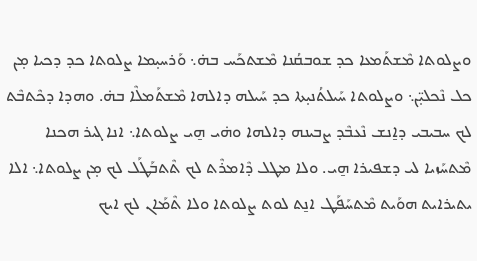ܘܨܠܘܬܐ ܡܶܫܬܰܡܥܐ ܟܕ ܫܘܒܩܳܢܐ ܡܶܫܬܟܰܚ ܒܗ̇܆ ܘܰܪܚܝ̣ܡܐ ܨܠܘܬܐ ܟܕ ܕܟܝܐ ܡ̣ܢ ܟܠ ܢܶܟܠܝ̣̈ܢ܆ ܘܨܠܘܬܐ ܚܰܝܠܬܳܢܝ̣ܬܐ ܟܕ ܚܰܝܠܗ ܕܐܠܗܐ ܡܶܫܬܰܡܠܶܐ ܒܗ̇. ܘܗܕܐ ܕܟܶܬܒܶܬ ܠܟ ܚܒܝܒܝ ܕܐ̱ܢܫ ܢܶܥܒܶܕ ܨܒܝܢܗ ܕܐܠܗܐ ܘܗ̇ܝ ܗ̱ܝ ܨܠܘܬܐ܆ ܐܢܐ ܓܝܪ ܗܟܢܐ ܡܶܬܚܰܙܝܐ ܠܝ ܕܫܦܝܪܐ ܗ̱ܝ. ܘܠܐ ܡܛܠ ܕܶܐܡܪܶܬ ܠܟ ܬܶܬܒܰܛܰܠ ܠܟ ܡ̣ܢ ܨܠܘܬܐ܆ ܐܠܐ ܝܬܝܪܐܝܬ ܗܘܰܝܬ ܡܶܬܚܰܦܰܛ ܐܢ̱ܬ ܠܘܬ ܨܠܘܬܐ ܘܠܐ ܬܶܡܰܐܢ ܠܟ ܐܝܟ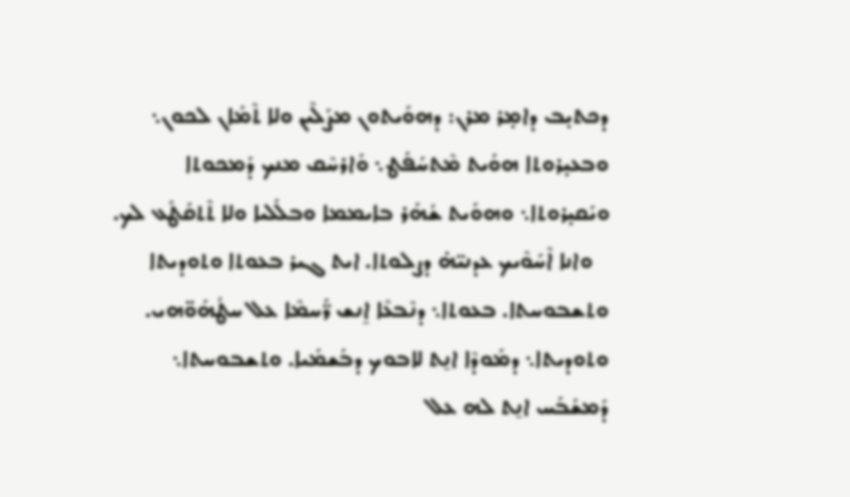ܕܟܬܝ̣ܒ ܕܐܡ̣ܪ ܡܪܢ: ܕܗܘܰܝܬܘܢ ܡܨܰܠܶܝܢ ܘܠܐ ܬܶܡܰܐܢ ܠܟܘܢ܆ ܘܒܥܝ̣ܪܘܬܐ ܗܘܰܝܬ ܡܶܬܚܰܦܰܛ܆ ܘܰܐܪܚܶܩ ܡܢܟ ܕܰܡܟܘܬܐ ܘܝܰܩܝ̣ܪܘܬܐ܆ ܘܗܘܰܝܬ ܫܳܗܰܪ ܒܐܝܡܡܐ ܘܒܠܺܠܝܐ ܘܠܐ ܬܶܬܩܰܛܰܥ ܠܟ.
   ܘܐܢܐ ܐܶܚܰܘܶܝܟ ܥܕܢܝ̈ܗ̇ ܕܨܠܘܬܐ. ܐܝܬ ܓܝܪ ܒܥܘܬܐ ܘܬܘܕܝܬܐ ܘܬܫܒܘܚܬܐ. ܒܥܘܬܐ܆ ܕܢܶܒܥܶܐ ܐ̱ܢܫ ܪ̈ܰܚܡܶܐ ܥܠ ܚܛܳܗܰܘ̈ܗܝ. ܘܬܘܕܝܬܐ܆ ܕܡܰܘܕܶܐ ܐܢ̱ܬ ܠܐܒܘܟ ܕܒܰܫܡܰܝܐ. ܘܬܫܒܘܚܬܐ܆ ܕܰܡܫܰܒܰܚ ܐܢ̱ܬ ܠܗ ܥܠ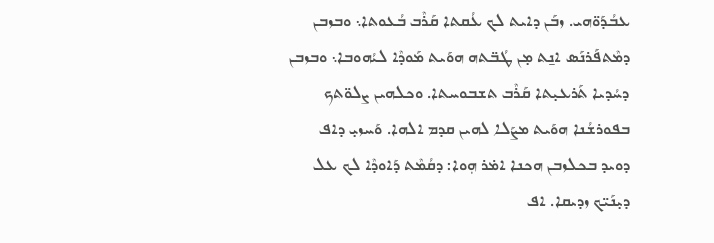ܥܒܳܕܰܘ̈ܗܝ. ܙܒܰܢ ܕܐܝܬ ܠܟ ܥܳܩܬܐ ܩܰܪܶܒ ܒܳܥܘܬܐ܆ ܘܒܙܒܢ ܕܡܶܬܦܰܪܢܰܣ ܐܢ̱ܬ ܡ̣ܢ ܛܳܒ̈ܬܗ ܗܘܰܝܬ ܡܰܘܕܶܐ ܠܝܳܗܘܒܐ܆ ܘܒܙܒܢ ܕܚܳܕܝܐ ܬܰܪܥܝ̣ܬܐ ܩܰܪܶܒ ܬܫܒܘܚܬܐ. ܘܟܠܗܝܢ ܨܠܘ̈ܬܟ ܒܦܘܪܫܳܢܐ ܗܘܰܝܬ ܡܨܰܠܐ ܠܗܝܢ ܩܕܡ ܐܠܗܐ. ܘܰܚܙܝ̣ ܕܐܦ ܕܘܝܕ ܒܟܠܙܒܢ ܗܟܢܐ ܐܡ̇ܪ ܗ݂ܘܐ: ܕܩܳܡܶܬ ܕܰܐܘܕܶܐ ܠܟ ܥܠ ܕܝ̣ܢܰܝ̈ܟ ܙܕܝܩܐ. ܐܦ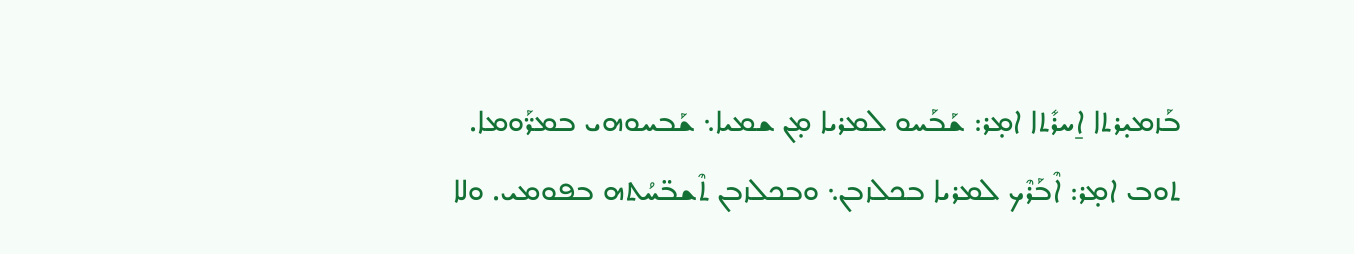ܒܰܙܡܝ̣ܪܬܐ ܐ̱ܚܪܺܬܐ ܐܡ̣ܪ: ܫܰܒܰܚܘ ܠܡܪܝܐ ܡ̣ܢ ܫܡܝܐ܆ ܫܰܒܚܘܗܝ ܒܡܪ̈ܰܘܡܐ. ܬܘܒ ܐܡ̣ܪ: ܐܶܒܰܪܶܟ ܠܡܪܝܐ ܒܟܠܙܒܢ܆ ܘܒܟܠܙܒܢ ܬܶܫܒ̈ܚܳܬܗ ܒܦܘܡܝ. ܘܠܐ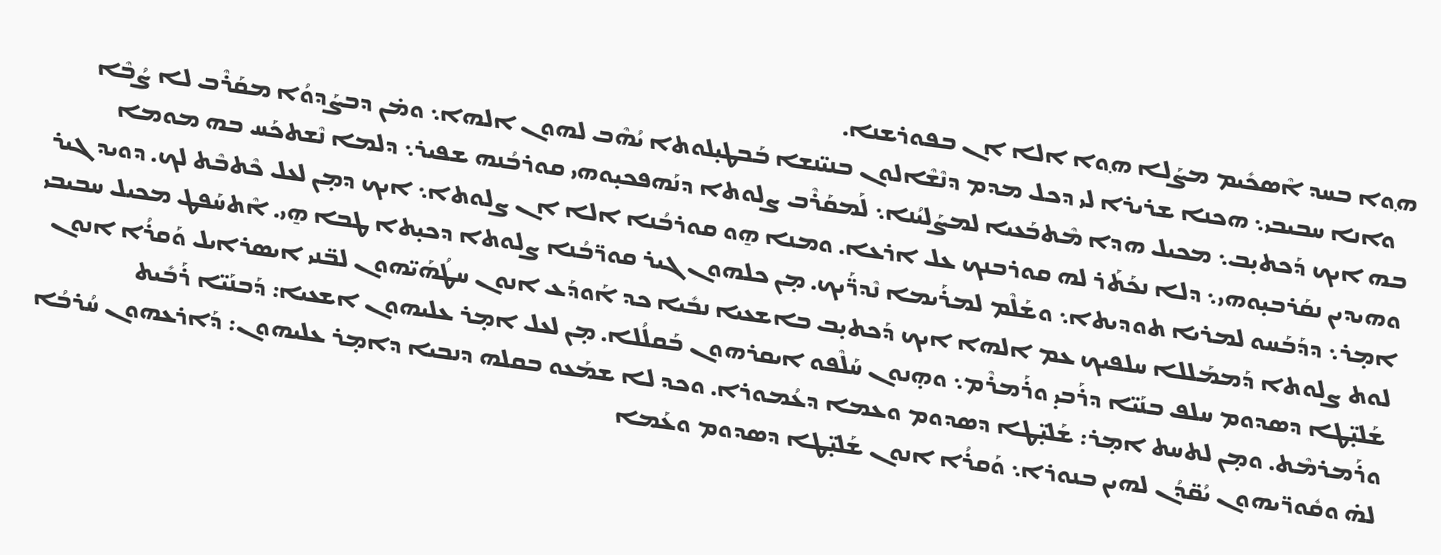ܗ݂ܘܐ ܒܚܕ ܐܶܣܟܺܝܡ ܡܨܰܠܐ ܗ݂ܘܐ ܐܠܐ ܐܢ ܒܦܘܪܫܢܐ.
   ܘܐܢܐ ܚܒܝܒܝ܆ ܗܟܢܐ ܫܪܝܪܐ ܠܝ ܕܟܠ ܡܕܡ ܕܢܶܫܶܐܠܘܢ ܒܢܝ̈ܢܫܐ ܒܰܒܛܝ̣ܠܘܬܐ ܝܳܗܶܒ ܠܗܘܢ ܐܠܗܐ܆ ܘܡ̇ܢ ܕܒܨܰܕܘܳܐ ܡܩܰܪܶܒ ܠܐ ܨܳܒܶܐ ܒܗ ܐܝܟ ܕܰܟܬܝ̣ܒ܆ ܡܟܝܠ ܗܕܐ ܡܶܬܒܰܥܝܐ ܠܡܨܰܠܝܳܢܐ܆ ܠܰܡܩܰܪܶܒ ܨܠܘܬܐ ܕܢܰܗܦܟܝ̣ܘܗܝ ܩܘܪܒܳܢܗ ܫܦܝܪ܆ ܕܠܡܐ ܢܶܫܬܟܰܚ ܒܗ ܡܘܡܐ ܘܗܝܕܝܢ ܢܩܰܪܒܝ̣ܘܗܝ܆ ܕܠܐ ܢܟܰܬܰܪ ܠܗ ܩܘܪܒܢܟ ܥܠ ܐܪܥܐ. ܘܡܢܐ ܗ̱ܘ ܩܘܪܒܳܢܐ ܐܠܐ ܐܢ ܨܠܘܬܐ܆ ܐܝܟ ܕܡ̣ܢ ܠܥܠ ܟܶܬܒܶܬ ܠܟ. ܕܘܝܕ ܓܝܪ ܐܡ̣ܪ܆ ܕܕܰܒܰܚܘ ܠܡܪܝܐ ܬܘܕܝܬܐ܆ ܘܫܰܠܶܡ ܠܡܪܰܝܡܐ ܢܶܕܪ̈ܰܝܟ. ܡ̣ܢ ܟܠܗܘܢ ܓܝܪ ܩܘܪ̈ܒܳܢܐ ܨܠܘܬܐ ܕܟܝ̣ܬܐ ܛܒܐ ܗ̱ܝ. ܐܶܬܚܰܦܛ ܡܟܝܠ ܚܒܝܒܝ ܠܘܬ ܨܠܘܬܐ ܕܰܡܡܰܠܠܐ ܚܠܦܝܟ ܥܡ ܐܠܗܐ ܐܝܟ ܕܰܟܬܝ̣ܒ ܒܐܫܥܝܐ ܢܒܺܝܐ ܟܕ ܐܰܘܕܰܥ ܐܢܘܢ ܚܛܳܗܰܝ̈ܗܘܢ ܠܒ̈ܢܝ ܐܝܣܪܐܝܠ ܘܰܩܪܳܐ ܐܢܘܢ ܫܰܠܝ̣̈ܛܐ ܕܣܕܘܡ ܚܠܦ ܒܢܰܝ̈ܐ ܕܪܰܒܝ̣ ܘܪܰܡܪܶܡ܆ ܘܗ̣ܢܘܢ ܚܰܠܶܦܘ ܐܝܩܪܗܘܢ ܒܰܩܠܳܠܐ. ܡ̣ܢ ܠܥܠ ܐܡ̣ܪ ܥܠܝܗܘܢ ܐܫܥܝܐ: ܕܰܒܢܰܝ̈ܐ ܪܰܒܺܝܬ ܘܪܰܡܪܡܶܬ. ܘܡ̣ܢ ܠܬܚܬ ܐܡ̣ܪ: ܫܰܠܝ̣̈ܛܐ ܕܣܕܘܡ ܘܥܡܐ ܕܥܳܡܘܪܐ. ܘܟܕ ܠܐ ܫܡܰܥܘ ܒܩܠܗ ܕܢܒܝܐ ܕܐܡ̣ܪ ܥܠܝܗܘܢ: ܕܰܐܪܥܗܘܢ ܚܳܪܒܳܐ ܠܗ̇ ܘܩܽܘܪ̈ܝܗܘܢ ܝܳܩ̈ܕܳܢ ܠܗܝܢ ܒܢܘܪܐ܆ ܘܰܩܪܳܐ ܐܢܘܢ ܫܰܠܝ̣̈ܛܐ ܕܣܕܘܡ ܘܥܰܡܐ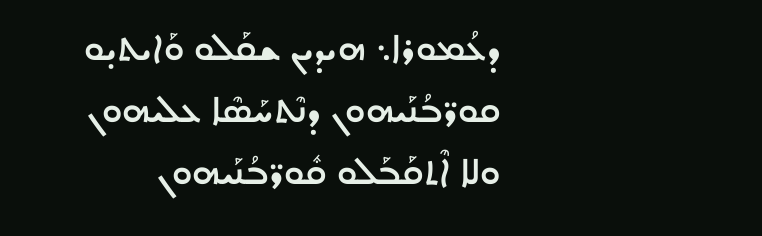ܕܥܳܡܘܪܐ܆ ܗܝܕܝܢ ܫܩܰܠܘ ܘܰܐܝܬܝ̣ܘ ܩܘܪ̈ܒܳܢܰܝܗܘܢ ܕܢܶܬܚܰܣܶܐ ܥܠܝܗܘܢ ܘܠܐ ܐܶܬܩܰܒܰܠܘ ܩܽܘܪ̈ܒܳܢܰܝܗܘܢ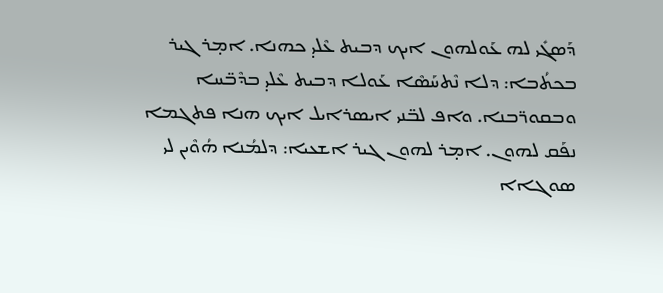ܕܰܣܓܺܝ ܠܗ ܥܰܘܠܗܘܢ ܐܝܟ ܕܒܝܬ ܥܶܠܝ̣ ܟܗܢܐ. ܐܡ̣ܪ ܓܝܪ ܒܟܬܳܒܐ: ܕܠܐ ܢܶܬܚܰܣܶܐ ܥܰܘܠܐ ܕܒܝܬ ܥܶܠܝ̣ ܒܕܶܒ̈ܚܐ ܘܒܩܘܪ̈ܒܢܐ. ܘܐܦ ܠܒ̈ܢܝ ܐܝܣܪܐܝܠ ܐܝܟ ܗܢܐ ܦܬܓܡܐ ܢܦܰܩ ܠܗܘܢ. ܐܡ̣ܪ ܠܗܘܢ ܓܝܪ ܐܫܥܝܐ: ܕܠܡܳܢܐ ܗܳܘܶܝܢ ܠܝ ܣܘܓܐܐ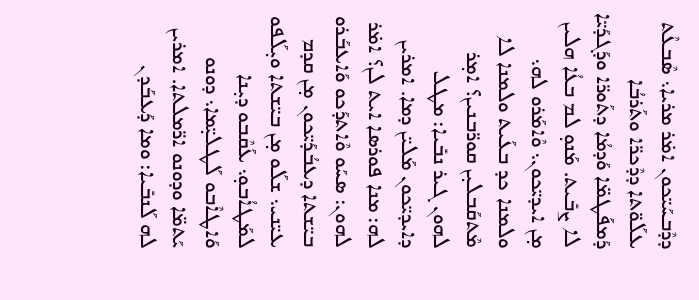ܕܕܶܒܚܰܝ̈ܟܘܢ ܐܡ̇ܪ ܡܪܝܐ܆ ܣܶܒܥܶܬ ܥܠܰܘ̈ܬܐ ܕܕܶܟܪ̈ܐ ܘܬܰܪܒܳܐ ܕܰܡܦܰܛܡ̈ܐ ܘܰܕܡܳܐ ܕܬܰܘܪ̈ܐ ܘܕܰܓܕܰܝ̈ܐ ܠܐ ܨܒܺܝܬ. ܡܰܢܘ̣ ܠܡ ܒܥܳܐ ܗܠܝܢ ܡ̣ܢ ܐܝܕܝ̈ܟܘܢ܆ ܘܶܐܡܰܪܘ ܠܗ܆ ܘܠܡܢܐ ܟܕ ܒܥܰܝܬ ܘܠܡܢܐ ܠܐ ܡܶܬܩܰܒܠܝ̣ܢ ܩܘܪ̈ܒܢܝܢ؟ ܐܡ̣ܪ ܠܗܘܢ ܓܝܪ ܢܒܺܝܐ: ܡܛܠ ܕܐܝܕܝ̈ܟܘܢ ܡܰܠܝ̈ܢ ܕܡܐ. ܐܡܪܝܢ ܠܗ: ܡܢܐ ܦܘܪܣܐ ܐܝܬ ܠܢ؟ ܐܡ̇ܪ ܠܗܘܢ: ܣܚܰܘ ܘܶܐܬܕܰܟܘ ܘܰܐܥܒܰܪܘ ܒܝ̈ܫܬܐ ܕܥܒܳܕܰܝ̈ܟܘܢ ܡ̣ܢ ܩܕܡ ܥܝ̈ܢܝ܆ ܫܠܰܘ ܡ̣ܢ ܒܝ̈ܫܬܐ ܘܝ̣ܠܰܦܘ ܠܡܰܛܐܳܒܘ̣܆ ܥܰܩܶܒܘ ܕܝ̣ܢܐ ܘܰܐܛܐܶܒܘ ܠܰܛܠܝ̣̈ܡܐ܆ ܕܘܢܘ ܝܰܬܡ̈ܐ ܘܕܘܢܘ ܐܪ̈ܡܠܬܐ. ܐܡܪܝܢ ܠܗ ܠܰܢܒܺܝܐ: ܘܡܐ ܕܰܥܒܰܕܢ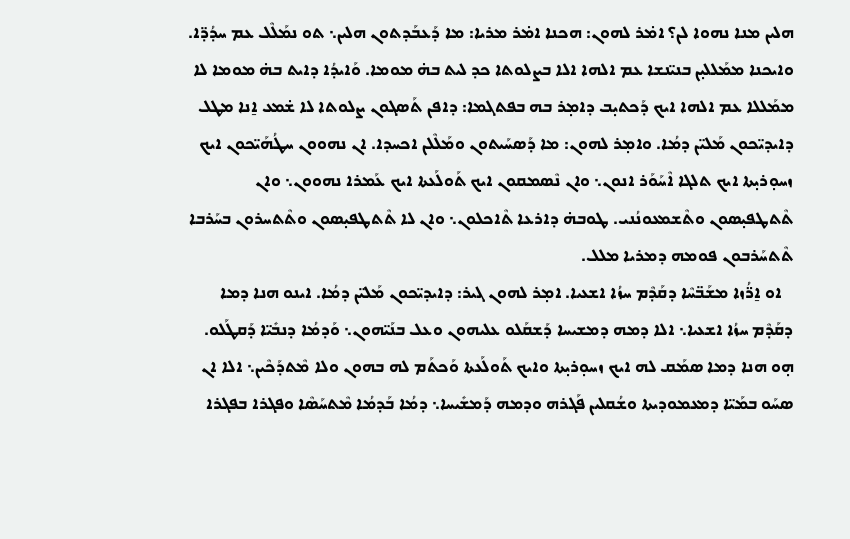ܗܠܝܢ ܡܢܐ ܢܗܘܐ ܠܢ؟ ܐܡ̇ܪ ܠܗܘܢ: ܗܟܢܐ ܐܡ̇ܪ ܡܪܝܐ: ܡܐ ܕܰܥܒܰܕܬܘܢ ܗܠܝܢ܆ ܬܘ ܢܡܰܠܶܠ ܥܡ ܚܕܳܕ̈ܐ. ܘܐܝܟܢܐ ܡܡܰܠܠܝ̣ܢ ܒܢܝ̈ܢܫܐ ܥܡ ܐܠܗܐ ܐܠܐ ܒܨܠܘܬܐ ܟܕ ܠܝܬ ܒܗ̇ ܡܘܡܐ. ܘܰܐܝܕܳܐ ܕܐܝܬ ܒܗ̇ ܡܘܡܐ ܠܐ ܡܡܰܠܠܐ ܥܡ ܐܠܗܐ ܐܝܟ ܕܰܟܬܝ̣ܒ ܕܐܡ̣ܪ ܒܗ ܒܦܬܓܡܐ: ܕܐܦܢ ܬܰܣܓܘܢ ܨܠܘܬܐ ܠܐ ܫ̇ܡܥ ܐ̱ܢܐ ܡܛܠ ܕܐܝܕܝ̈ܟܘܢ ܡܰܠܝ̈ܢ ܕܡܳܐ. ܘܐܡ̣ܪ ܠܗܘܢ: ܡܐ ܕܰܣܚܰܝܬܘܢ ܘܡܰܠܶܠܢ ܐܟܚܕܐ. ܐܢ ܢܗܘܘܢ ܚܛܳܗܰܝ̈ܟܘܢ ܐܝܟ ܙܚܘ̣ܪܝ̣ܬܐ ܐܝܟ ܬܠܓܐ ܐܶܚܰܘܰܪ ܐܢܘܢ܆ ܘܐܢ ܢܶܣܡܩܘܢ ܐܝܟ ܬܰܘܠܰܥܬܐ ܐܝܟ ܥܰܡܪܐ ܢܗܘܘܢ܆ ܘܐܢ ܬܶܬܛܦܝ̣ܣܘܢ ܘܬܶܫܡܥܘܢܳܢܝ. ܛܘܒܗ̇ ܕܐܪܥܐ ܬܶܐܟܠܘܢ܆ ܘܐܢ ܠܐ ܬܶܬܛܦܝ̣ܣܘܢ ܘܬܶܬܚܪܘܢ ܒܚܰܪܒܐ ܬܶܬܚܰܪܒܘܢ ܦܘܡܗ ܕܡܪܝܐ ܡܠܠ.
   ܐܘ ܐ̱ܪ̈ܳܙܐ ܡܫܰܒ̈ܚܶܐ ܕܩܰܕܶܡ ܚܙܳܐ ܐܫܥܝܐ. ܐܡ̣ܪ ܠܗܘܢ ܓܝܪ: ܕܐܝܕܝ̈ܟܘܢ ܡܰܠܝ̈ܢ ܕܡܳܐ. ܐܝܢܘ ܗܢܐ ܕܡܐ ܕܩܰܕܶܡ ܚܙܳܐ ܐܫܥܝܐ܆ ܐܠܐ ܕܡܗ ܕܡܫܝܚܐ ܕܰܫܩܰܠܘ ܥܠܝܗܘܢ ܘܥܠ ܒܢܰܝ̈ܗܘܢ܆ ܘܰܕܡܳܐ ܕܢܒܺܝ̈ܐ ܕܰܩܛܰܠܘ. ܗ̣ܘ ܗܢܐ ܕܡܐ ܣܡܰܩ ܠܗ ܐܝܟ ܙܚܘ̣ܪܝ̣ܬܐ ܘܐܝܟ ܬܰܘܠܰܥܬܐ ܘܰܟܬܰܡ ܠܗ ܒܗܘܢ ܘܠܐ ܡܶܬܕܰܟܶܝܢ܆ ܐܠܐ ܐܢ ܣܚܰܘ ܒܡܰܝ̈ܐ ܕܡܥܡܘܕܝܬܐ ܘܫܳܩܠܝܢ ܦܰܓܪܗ ܘܕܡܗ ܕܰܡܫܺܝܚܐ܆ ܕܡܳܐ ܒܰܕܡܳܐ ܡܶܬܚܰܣܶܐ ܘܦܓܪܐ ܒܦܓܪܐ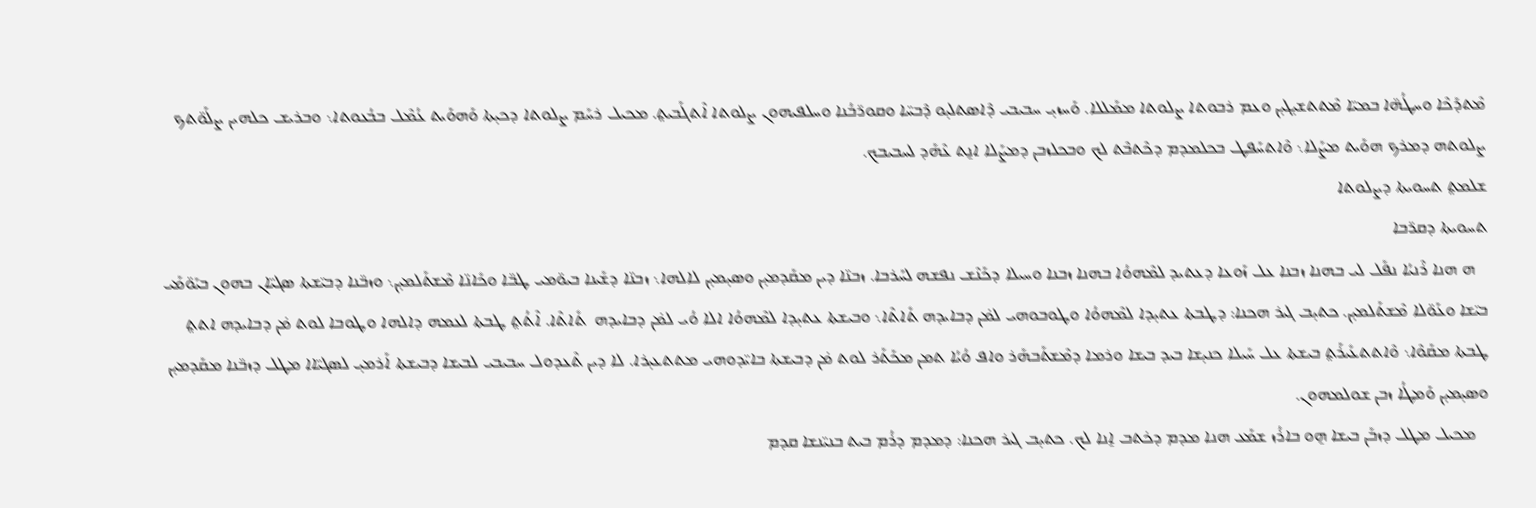ܡܶܬܕܰܟܶܐ ܘܚܛܳܗ̈ܐ ܒܡܝ̈ܐ ܡܶܬܬܫܝ̣ܓܝ̣ܢ ܘܥܡ ܪܒܘܬܐ ܨܠܘܬܐ ܡܡܰܠܠܐ. ܘܰܚܙܝ̣ ܚܒܝܒܝ ܕܶܐܣܬܠܝ̣ܘ ܕܶܒܚ̈ܐ ܘܩܘܪ̈ܒܳܢܐ ܘܚܠܦܝܗܘܢ ܨܠܘܬܐ ܐܶܬܓܰܒܝܬ݀. ܡܟܝܠ ܪܚܰܡ ܨܠܘܬܐ ܕܟܝ̣ܬܐ ܘܰܗܘܰܝܬ ܥܳܡܶܠ ܒܒܳܥܘܬܐ܆ ܘܒܪܝܫ ܟܠܗܝܢ ܨܠܰܘ̈ܬܟ ܨܠܘܬܗ ܕܡܪܟ ܗܘܰܝܬ ܡܨܰܠܐ܆ ܘܶܐܬܚܰܦܛ ܒܟܠܡܕܡ ܕܟܶܬܒܶܬ ܠܟ ܘܒܟܠܙܒܢ ܕܡܨܰܠܐ ܐܢ̱ܬ ܥܶܗܰܕ ܠܚܒܝܒܟ.
ܫܠܡܬ݀ ܬܚܘܝܬܐ ܕܨܠܘܬܐ
ܬܚܘܝܬܐ ܕܩܪ̈ܒܐ
   ܗ ܗܢܐ ܪܶܢܝܳܐ ܢܦܰܠ ܠܝ ܒܗܢܐ ܙܒܢܐ ܥܠ ܙܰܘܥܐ ܕܥܬܝܕ ܠܡܶܗܘܳܐ ܒܗܢܐ ܙܒܢܐ ܘܚܝܠܐ ܕܟܰܢܶܫ ܢܦܫܗ ܠܚܰܪܒܐ. ܙܒܢ̈ܐ ܕܝܢ ܡܩܰܕܡܝ̣ܢ ܘܣܝ̣ܡܝ̣ܢ ܠܐܠܗܐ܆ ܙܒܢ̈ܐ ܕܫܰܝܢܐ ܒܝܘ̈ܡܝ ܛܒ̈ܐ ܘܟܺܐܢ̈ܐ ܡܶܫܬܰܠܡܝ̣ܢ܆ ܘܙܒ̈ܢܐ ܕܒܝ̈ܫܬܐ ܣܓܝ̈ܐܢ ܒܗܘܢ ܒܝܰܘ̈ܡܰܝ ܒܝ̈ܫܐ ܘܥܰܘ̈ܠܐ ܡܶܫܬܰܠܡܝ̣ܢ. ܟܬܝ̣ܒ ܓܝܪ ܗܟܢܐ: ܕܛܒܬܐ ܥܬܝ̣ܕܐ ܠܡܶܗܘܳܐ ܘܛܘܒܘܗܝ ܠܡ̇ܢ ܕܒܐܝܕܗ ܬܺܐܬܶܐ܆ ܘܒܝܫܬܐ ܥܬܝ̣ܕܐ ܠܡܶܗܘܳܐ ܐܠܐ ܘܳܝ ܠܡ̇ܢ ܕܒܐܝܕܗ  ܬܺܐܬܶܐ. ܐܶܬܳܬ݀ ܛܒܬܐ ܠܥܡܗ ܕܐܠܗܐ ܘܛܘܒܐ ܠܘܬ ܡ̇ܢ ܕܒܐܝܕܗ ܐܬܬ݀ ܛܒܬܐ ܡܩܰܘܶܐ܆ ܘܶܐܬܬܥܺܝܪܰܬ݀ ܒܝܫܬܐ ܥܠ ܚܰܝܠܐ ܟܢܝ̣ܫܐ ܒܝܕ ܒܝܫܐ ܘܪܡܐ ܕܡܶܫܬܰܒܗܰܪ ܘܐܦ ܘܳܝܳܐ ܬܡܢ ܡܟܰܬܰܪ ܠܘܬ ܡ̇ܢ ܕܒܝܫܬܐ ܒܐܝ̈ܕܘܗܝ ܡܬܬܥܝ̣ܪܐ. ܠܐ ܕܝܢ ܬܶܥܕܘܠ ܚܒܝܒܝ ܠܒܝܫܐ ܕܒܝܫܬܐ ܐܰܪܡܝ̣ ܠܣܓܝ̈ܐܐ ܡܛܠ ܕܙܒ̈ܢܐ ܡܩܰܕܡܝ̣ܢ ܘܣܝ̣ܡܝ̣ܢ ܘܰܡܛܳܐ ܙܒܢ ܫܘܠܡܗܘܢ.
   ܡܟܝܠ ܡܛܠ ܕܙܒܰܢ ܒܝܫܐ ܗ̱ܘ ܒܐܪܳܙ ܫܡܰܥ ܗܢܐ ܡܕܡ ܕܟ̇ܬܒ ܐ̱ܢܐ ܠܟ. ܟܬܝ̣ܒ ܓܝܪ ܗܟܢܐ: ܕܡܕܡ ܕܪܳܡ ܒܝܬ ܒܢܝ̈ܢܫܐ ܩܕܡ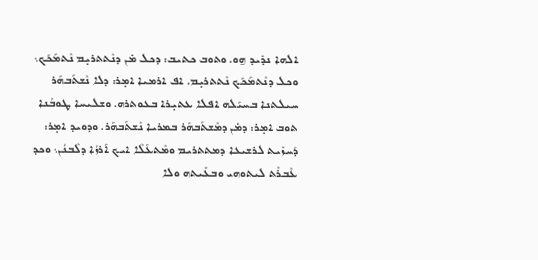ܐܠܗܐ ܢܕܺܝܕ ܗ̱ܘ. ܘܬܘܒ ܟܬܝܒ: ܕܟܠ ܡ̇ܢ ܕܢܶܬܬܪܝ̣ܡ ܢܶܬܡܰܟܰܟ܆ ܘܟܠ ܕܢܶܬܡܰܟܰܟ ܢܶܬܬܪܝ̣ܡ. ܐܦ ܐܪܡܝܐ ܐܡ̣ܪ: ܕܠܐ ܢܶܫܬܰܒܗܰܪ ܚܝܠܬܢܐ ܒܚܝܰܠܗ ܐܦܠܐ ܥܬܝ̣ܪܐ ܒܥܘܬܪܗ. ܘܫܠܝܚܐ ܛܘܒܳܢܐ ܬܘܒ ܐܡ̣ܪ: ܕܡ̇ܢ ܕܡܶܫܬܰܒܗܰܪ ܒܡܪܝܐ ܢܶܫܬܰܒܗܰܪ. ܘܕܘܝܕ ܐܡ̣ܪ: ܕܰܚܙܺܝܬ ܠܪܫܝܥܐ ܕܡܬܬܪܝܡ ܘܡܶܬܥܰܠܶܐ ܐܝܟ ܐܰܪܙܳܐ ܕܠܶܒܢܳܢ܆ ܘܟܕ ܥܶܒܪܶܬ ܠܝܬܘܗܝ ܘܒܥܺܝܬܗ ܘܠܐ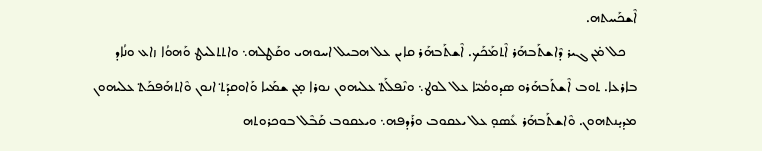ܐܶܫܟܰܚܬܗ.
   ܟܠ ܡ̇ܢ ܓܝܪ ܕܶܐܫܬܰܒܗܰܪ ܐܶܬܡܰܟܰܟ. ܐܶܫܬܰܒܗܰܪ ܩܐܝܢ ܥܠ ܗܒܝܠ ܐܚܘܗܝ ܘܩܰܛܠܗ܆ ܘܐܬܬܠܝܛ ܘܰܗܘܳܐ ܙܐܥ ܘܢܳܐܕ ܒܐܪܥܐ. ܬܘܒ ܐܶܫܬܰܒܗܰܪܘ ܣܕܘܡܳܝ̈ܐ ܥܠ ܠܘܛ܆ ܘܢܶܦܠܰܬ݀ ܥܠܝܗܘܢ ܢܘܪܐ ܡ̣ܢ ܫܡܰܝܐ ܘܰܐܘܩܕܰܬ݀ ܐܢܘܢ ܘܶܐܬܗܰܦܟܰܬ݀ ܥܠܝܗܘܢ ܡܕܝ̣ܢܬܗܘܢ. ܘܶܐܫܬܰܒܗܰܪ ܥܺܣܘ̣ ܥܠ ܝܥܩܘܒ ܘܪܰܕܦܗ܆ ܘܝܥܩܘܒ ܩܰܒܶܠ ܒܘܟܪܘܬܗ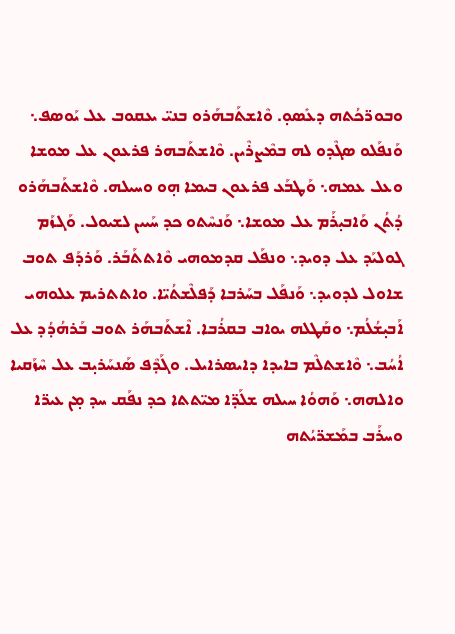ܘܒܘܪ̈ܟܳܬܗ ܕܥܺܣܘ̣. ܘܶܐܫܬܰܒܗܰܪܘ ܒܢܝ̈ ܝܥܩܘܒ ܥܠ ܝܰܘܣܦ܆ ܘܰܢܦܰܠܘ ܣܓܶܕܘ ܠܗ ܒܡܶܨܪܶܝܢ. ܘܶܐܫܬܰܒܗܪ ܦܪܥܘܢ ܥܠ ܡܘܫܐ ܘܥܠ ܥܡܗ܆ ܘܰܛܒܰܥ ܦܪܥܘܢ ܒܝܡܐ ܗ̣ܘ ܘܚܝܠܗ. ܘܶܐܫܬܰܒܗܰܪܘ ܕܳܬܳܢ ܘܰܐܒܝ̣ܪܰܡ ܥܠ ܡܘܫܐ܆ ܘܰܢܚܶܬܘ ܟܕ ܚܰܝܝܢ ܠܫܝܘܠ. ܘܰܓܙܰܡ ܓܘܠܝܰܕ ܥܠ ܕܘܝܕ܆ ܘܢܦܰܠ ܩܕܡܘܗܝ ܘܶܐܬܬܰܒܰܪ. ܘܰܪܕܰܦ ܬܘܒ ܫܐܘܠ ܠܕܘܝܕ܆ ܘܰܢܦܰܠ ܒܚܰܪܒܐ ܕܰܦܠܶܫܬܳܝ̈ܐ. ܘܐܬܬܪܝܡ ܥܠܘܗܝ ܐܰܒܝ̣ܫܳܠܳܡ܆ ܘܩܰܛܠܗ ܝܘܐܒ ܒܩܪܳܒܐ. ܐܶܫܬܰܒܗܰܪ ܬܘܒ ܒܰܪܗܳܕܳܕ ܥܠ ܐܳܚܳܒ܆ ܘܶܐܫܬܠܶܡ ܒܐܝܕܐ ܕܐܝܣܪܐܝܠ. ܘܓܰܕܶܦ ܣܰܢܚܰܪܝ̣ܒ ܥܠ ܚܶܙܰܩܝܐ ܘܐܠܗܗ܆ ܘܰܗܘܳܐ ܚܝܠܗ ܫܠܰܕ̈ܐ ܡܝ̈ܬܬܐ ܟܕ ܢܦܰܩ ܚܕ ܡ̣ܢ ܥܝܪ̈ܐ ܘܚܪܰܒ ܒܡܰܫܪ̈ܝܳܬܗ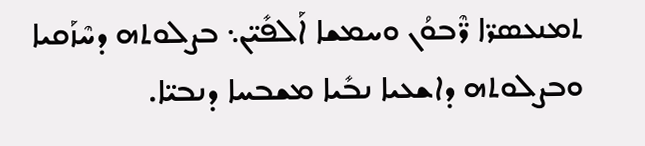ܬܡܢܥܣܪ̈ܐ ܪ̈ܶܒܘܳܢ ܘܚܡܫܐ ܐܰܠܦܺܝ̈ܢ܆ ܒܨܠܘܬܗ ܕܚܶܙܰܩܝܐ ܘܒܨܠܘܬܗ ܕܐܫܥܝܐ ܢܒܺܝܐ ܡܫܒܚܐ ܕܢܒܝ̈ܐ.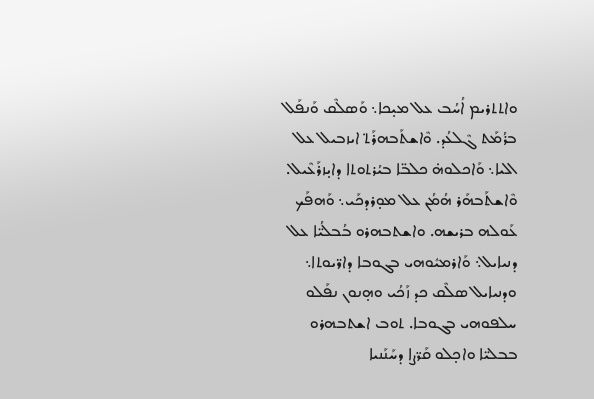ܘܐܬܬܪܝܡ ܐܳܚܳܒ ܥܠ ܡܝ̣ܟܐ܆ ܘܰܣܠܶܩ ܘܰܢܦܰܠ ܒܪܳܡܰܬ ܓܶܠܥܳܕ. ܘܶܐܫܬܰܒܗܪܰܬ݀ ܐܝܙܒܝܠ ܥܠ ܐܠܝܐ܆ ܘܰܐܟܠܘܗ̇ ܟܠܒ̈ܐ ܒܝܳܪܬܘܬܐ ܕܐܝ̣ܙܪܰܥܶܝܠ. ܘܶܐܫܬܰܒܗܰܪ ܗܳܡܳܢ ܥܠ ܡܘ̣ܪܕܟܰܝ܆ ܘܰܗܦܰܟ ܥܰܘܠܗ ܒܪܝܫܗ. ܘܐܫܬܒܗܪܘ ܒܳܒܠܳܝ̈ܐ ܥܠ ܕܢܝܐܝܠ܆ ܘܰܐܪܡܝܽܘܗܝ ܒܓܘܒܐ ܕܐܪ̈ܝܘܬܐ܆ ܘܕܢܝܐܝܠ ܣܠܶܩ ܟܕ ܙܰܟܳܝ ܘܗ̣ܢܘܢ ܢܦܰܠܘ ܚܠܦܘܗܝ ܒܓܘܒܐ. ܬܘܒ ܐܫܬܒܗܪܘ ܒܒܠܝ̈ܐ ܘܐܟ̣ܠܘ ܩܰܪ̈ܨܐ ܕܚܰܢܰܢܝܐ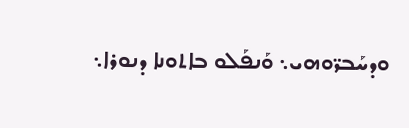ܘܕܚܰܒܪ̈ܘܗܝ܆ ܘܰܢܦܰܠܘ ܒܐܬܘܢܐ ܕܢܘܪܐ܆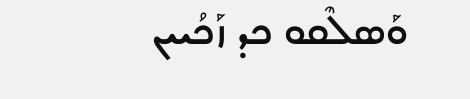ܘܰܣܠܶܩܘ ܟܕ ܙܰܟܳܝܝܢ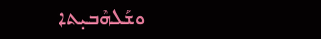ܘܫܰܠܗܶܒܝ̣ܬܐ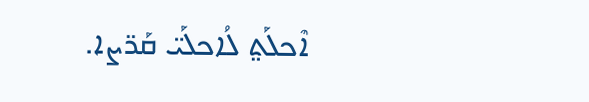ܐܶܟܠܰܬ݀ ܠܳܐܟܠܰܝ̈ ܩܰܪ̈ܨܐ.